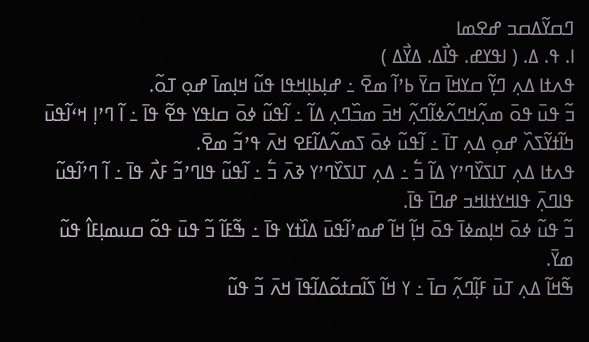ߣߛߌ߬ߡߛߏ ߝߐߘߊ
ߊ. ߟ. ߡ. ( ߊߟߌߝ. ߟߊ߯ߡ. ߡߌ߯ߡ )
ߟߍߙߊ ߡߍ߲ ߣߌ߲߬ ߛߌߞߊ߫ ߛߌ߫ ߕߴߊ߬ ߘߐ߫ ߸ ߝߊ߲ߕߊ߲ߞߟߊ ߟߎ߬ ߞߊ߲ߘߊ߫ ߝߋ߲ ߠߋ߬.
ߏ߬ ߟߎ߫ ߟߋ߫ ߘߍ߲߬ߞߣߍ߬ߦߊ߬ߣߍ߲߬ ߞߏ߫ ߘߏ߰ߣߍ߲ ߡߊ߬ ߸ ߊ߬ߟߎ߬ ߦߋ߫ ߛߊߟߌ ߟߐ߬ ߟߊ߫ ߸ ߊ߬ ߣߴߊ߲ ߞߵߊ߬ߟߎ߫ ߤߊ߬ߙߌ߬ߖߍ߰ ߝߋ߲ ߡߍ߲ ߠߊ߫ ߸ ߊ߬ߟߎ߬ ߦߋ߫ ߖߘߍ߬ߡߊ߬ߓߐ ߞߍ߫ ߟߴߏ߬ ߘߐ߫.
ߟߍߙߊ ߡߍ߲ ߠߊߖߌ߰ߣߴߌ ߡߊ߬ ߏ߱ ߸ ߡߍ߲ ߠߊߖߌ߰ߣߴߌ ߢߍ߫ ߏ߱ ߸ ߊ߬ߟߎ߬ ߟߊߣߴߏ߬ ߓߍ߯ ߟߊ߫ ߸ ߊ߬ ߣߴߊ߬ߟߎ߬ ߟߊߣߍ߲߫ ߟߊߞߌߙߊߞߏ ߝߣߊ߫ ߟߊ߫.
ߏ߬ ߟߎ߬ ߦߋ߫ ߞߊ߲ߘߦߊ߫ ߟߋ߫ ߞߊ߲߬ ߞߊ߬ ߝߘߴߊ߬ߟߎ߫ ߡߊ߰ߙߌ ߟߊ߫ ߸ ߒ߬ߓߊ߬ ߏ߬ ߟߎ߫ ߟߋ߬ ߛߎߘߊ߲ߓߊ߮ ߟߎ߬ ߘߌ߫.
ߒ߬ߞߊ߬ ߡߍ߲ ߠߎ߫ ߓߊ߲߬ߣߍ߲߬ ߛߊ߫ ߸ ߌ ߞߊ߬ ߖߊ߬ߛߙߋ߬ߡߊ߬ߟߊ߫ ߞߍ߫ ߏ߬ ߟߎ߬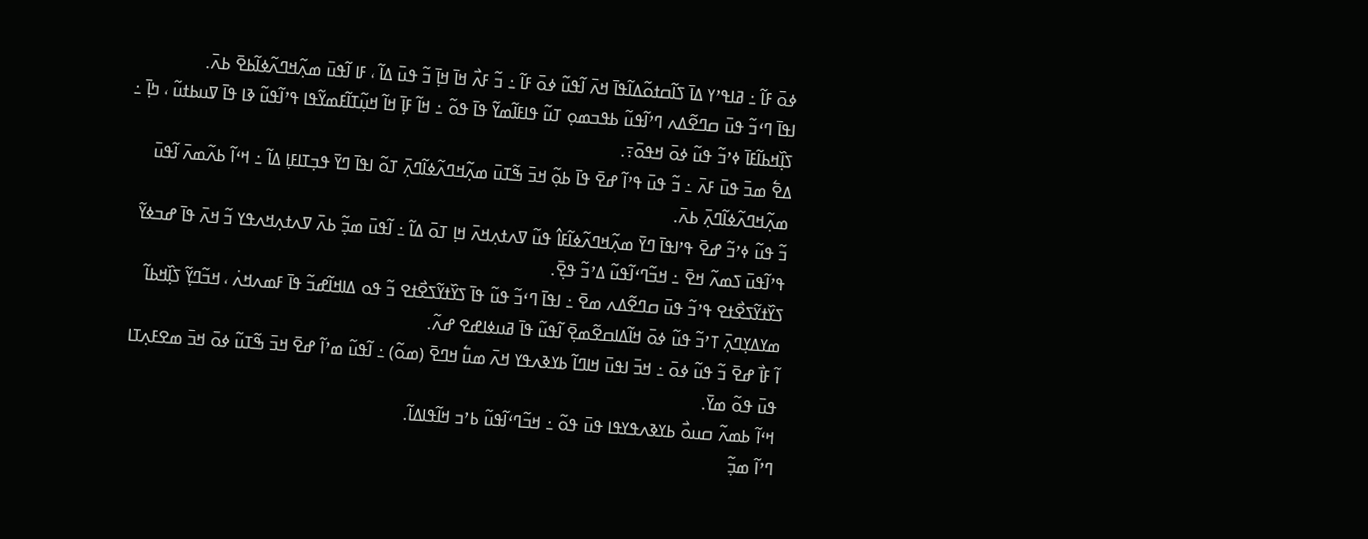ߦߋ߫ ߓߊ߬ ߸ ߥߊߟߴߌ ߡߊ߫ ߖߊ߬ߛߙߋ߬ߡߊ߬ߟߊ߫ ߞߍ߫ ߊ߬ߟߎ߬ ߦߋ߫ ߓߊ߬ ߸ ߏ߬ ߓߍ߯ ߞߊ߫ ߞߊ߲߫ ߏ߬ ߟߎ߫ ߡߊ߬ ، ߓߊ ߊ߬ߟߎ߫ ߘߍ߲߬ߞߣߍ߬ߦߊ߬ߕߐ߫ ߕߍ߫.
ߊߟߊ߫ ߣߵߏ߬ ߟߎ߫ ߛߣߐ߬ߡߍ ߣߴߊ߬ߟߎ߬ ߕߟߏߘߋ߲ ߠߎ߬ ߟߊߓߊ߬ߘߌ߬ ߟߊ߫ ߟߋ߬ ߸ ߞߊ߬ ߓߊ߲߫ ߞߊ߬ ߞߎ߲߬ߠߊ߬ߓߘߌ߬ߟߊ ߟߴߊ߬ߟߎ߬ ߢߊ ߟߊ߫ ߜߎߕߙߎ߬ ، ߤߊ߲߫ ߸ ߖߊ߲߰ߞߕߊ߬ߓߊ߫ ߦߴߏ߬ ߟߎ߬ ߦߋ߫ ߞߟߋ߫߹.
ߡߐ߱ ߘߏ߫ ߟߎ߫ ߓߍ߫ ߸ ߏ߬ ߟߎ߫ ߟߴߊ߬ ߝߐ߫ ߟߊ߫ ߕߋ߲߬ ߞߏ߫ ߒ߬ߠߎ߫ ߘߍ߲߬ߞߣߍ߬ߦߊ߬ߣߍ߲߫ ߠߋ߬ ߊߟߊ߫ ߣߌ߫ ߟߏ߲ߠߊߓߊ߲ ߡߊ߬ ߸ ߞߵߊ߬ ߕߍ߬ߘߍ߫ ߊ߬ߟߎ߫ ߘߍ߲߬ߞߣߍ߬ߦߊ߬ߣߍ߲߫ ߕߍ߫.
ߏ߬ ߟߎ߬ ߦߴߏ߬ ߝߐ߫ ߟߴߊߟߊ߫ ߣߌ߫ ߘߍ߲߬ߞߣߍ߬ߦߊ߬ߓߊ߮ ߟߎ߬ ߜߍߙߍ߲ߞߍ߫ ߞߊ߲ ߠߋ߫ ߡߊ߬ ߸ ߊ߬ߟߎ߫ ߘߏ߲߬ ߕߍ߫ ߜߍߙߍ߲ߞߍߟߌ ߏ߬ ߞߍ߫ ߟߊ߫ ߝߏߦߌ߬ ߟߴߊ߬ߟߎ߫ ߖߘߍ߬ ߞߐ߫ ߸ ߞߏ߬ߣߵߊ߬ߟߎ߬ ߡߴߏ߬ ߟߐ߲߫.
ߖߌ߰ߙߌ߬ߖߐ߯ߙߐ ߟߴߏ߬ ߟߎ߫ ߛߣߐ߬ߡߍ ߘߐ߫ ߸ ߊߟߊ߫ ߣߵߏ߬ ߟߎ߬ ߟߊ߫ ߖߌ߰ߙߌ߬ߖߐ߯ߙߐ ߏ߬ ߟߋ ߡߊߞߊ߬ߝߏ߬ ߟߊ߫ ߓߘߍߞߍ߭ ، ߞߏ߬ߣߌ߲߬ ߖߊ߲߰ߞߕߊ߬ ߘߌߡߌ߲ߣߍ߲߫ ߠߴߏ߬ ߟߎ߬ ߦߋ߫ ߞߊ߬ߡߊߛߐ߬ߘߐ߲߫ ߊ߬ߟߎ߬ ߟߊ߫ ߥߎߦߊߝߐ ߝߍ߬.
ߊ߬ ߓߊ߯ ߝߐ߫ ߏ߬ ߟߎ߬ ߦߋ߫ ߸ ߞߏ߫ ߊߟߎ߫ ߞߊߣߊ߬ ߕߌߢߍߟߌ ߞߍ߫ ߘߎ߱ ߞߣߐ߫ (ߘߋ߬) ߸ ߊ߬ߟߎ߬ ߘߴߊ߬ ߝߐ߫ ߞߏ߫ ߒ߬ߠߎ߬ ߦߋ߫ ߞߏ߫ ߘߐߓߍ߲ߠߊ ߟߎ߫ ߟߋ߬ ߘߌ߫.
ߞߵߊ߬ ߕߘߍ߬ ߛߎߋ߯ ߕߌߢߍߟߌߟߊ ߟߎ߫ ߟߋ߬ ߸ ߞߏ߬ߣߵߊ߬ߟߎ߬ ߕߴߏ ߞߊ߬ߟߊߡߊ߬.
ߣߴߊ߬ ߘߏ߲߬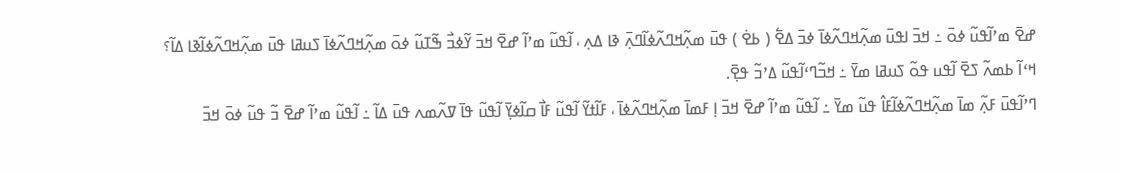ߝߐ߫ ߘߴߊ߬ߟߎ߬ ߦߋ߫ ߸ ߞߏ߫ ߊߟߎ߫ ߘߍ߲߬ߞߣߍ߬ߦߊ߫ ߦߏ߫ ߡߐ߱ ( ߕߐ߭ ) ߟߎ߫ ߘߍ߲߬ߞߣߍ߬ߦߊ߬ߣߍ߲߫ ߢߊ ߡߍ߲ ، ߊ߬ߟߎ߬ ߘߴߊ߬ ߝߐ߫ ߞߏ߫ ߌ߬ߦߏ߯ ߒ߬ߠߎ߬ ߦߋ߫ ߘߍ߲߬ߞߣߍ߬ߦߊ߫ ߖߎߥߊ ߟߎ߫ ߘߍ߲߬ߞߣߍ߬ߦߊ߬ߢߊ ߡߊ߬؟ ߞߵߊ߬ ߕߘߍ߬ ߖߐ߫ ߊ߬ߟߎ ߟߋ߬ ߖߎߥߊ ߘߌ߫ ߸ ߞߏ߬ߣߵߊ߬ߟߎ߬ ߡߴߏ߬ ߟߐ߲߫.
ߣߴߊ߬ߟߎ߫ ߓߍ߲߬ ߘߊ߫ ߘߍ߲߬ߞߣߍ߬ߦߊ߬ߓߊ߮ ߟߎ߬ ߘߌ߫ ߸ ߊ߬ߟߎ߬ ߘߴߊ߬ ߝߐ߫ ߞߏ߫ ߊ߲ ߓߘߊ߫ ߘߍ߲߬ߞߣߍ߬ߦߊ߫ ، ߓߊ߬ߙߌ߬ ߊ߬ߟߎ߬ ߓߊ߯ ߛߊ߬ߦߌ߲߫ ߊ߬ߟߎ߬ ߟߊ߫ ߜߍ߬ߘߍ ߟߎ߫ ߡߊ߬ ߸ ߊ߬ߟߎ߬ ߘߴߊ߬ ߝߐ߫ ߏ߬ ߟߎ߬ ߦߋ߫ ߞߏ߫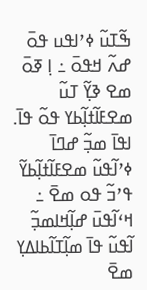ߒ߬ߠߎ߬ ߦߴߊߟߎ ߟߋ߫ ߝߍ߬ ߞߟߋ߫ ߸ ߊ߲ ߧߋ߫ ߘߐ ߢߌ߲߬ ߠߎ߬ ߘߐߓߊ߬ߙߊ߲߬ߕߌ ߟߋ߬ ߟߊ߫.
ߊߟߊ߫ ߘߏ߲߬ ߝߣߊ߫ ߦߴߊ߬ߟߎ߬ ߘߐߓߊ߬ߙߊ߲߬ߕߌ߬ ߟߴߏ߬ ߟߋ ߘߐ߫ ߸ ߞߵߊ߬ߟߎ߫ ߝߊ߲߬ߞߊߘߏ߲߬ ߊ߬ߟߎ߬ ߟߊ߫ ߘߊ߲߬ߠߊ߬ߕߊߡߌ߲ ߘߐ߫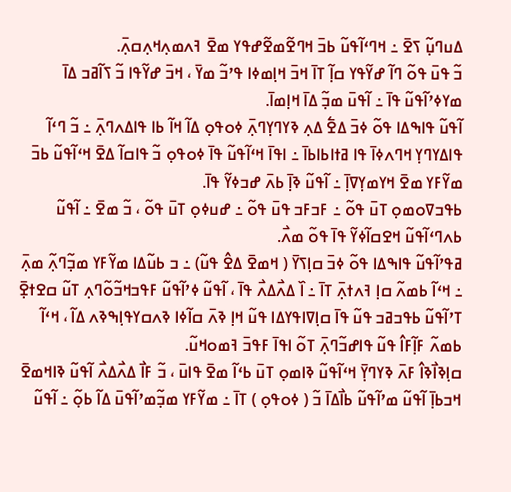ߡߎߣߎ߲߬ ߖߐ߫ ߸ ߞߣߵߊ߬ߟߎ߬ ߕߏ߫ ߞߣߐ߬ߘߐ߬ߝߟߌ ߘߐ߫ ߔߍߘߍ߲ߞߍ߲ߛߍ߲߫.
ߏ߬ ߟߎ߫ ߟߋ߬ ߣߊ߬ ߝߌ߬ߟߌ ߛߊ߲߬ ߠߊ߫ ߞߏ߫ ߞߊ߲ߘߦߊ ߟߴߏ߬ ߘߌ߫ ، ߞߏ߫ ߝߌ߬ߟߊ ߏ߬ ߖߊ߬ߥߏ ߡߊ߫ ߘߌߦߴߊ߬ߟߎ߬ ߟߊ߫ ߸ ߊ߬ߟߎ߫ ߘߏ߲߬ ߡߊ߫ ߞߊ߲ߘߊ߫.
ߊ߬ߟߎ߬ ߟߊߒߡߊ ߟߋ߬ ߦߏ߫ ߡߐ߱ ߡߍ߲ ߢߌߣߌ߲ߣߍ߲߫ ߦߋߟߋ߲ ߡߊ߬ ߞߊ߬ ߕߊ ߟߊߡߍߣߍ߲߫ ߸ ߏ߬ ߣߵߊ߬ ߟߊߡߌߣߌ߲ ߞߣߍߦߊ߫ ߟߊ ߥߙߊߕߊߕߊ߫ ߸ ߊߟߊ߫ ߞߵߊ߬ߟߎ߬ ߟߊ߫ ߦߋߟߋ߲ ߏ߬ ߟߊߛߊ߬ ߡߐ߫ ߞߵߊ߬ߟߎ߬ ߕߏ߫ ߘߌ߬ߓߌ ߘߐ߫ ߞߌߘߌ߲ߜߊ߲߫ ߸ ߊ߬ߟߎ߬ ߢߊ߲߫ ߕߍ߫ ߝߏߦߌ߬ ߟߊ߫.
ߕߟߏߜߋߘߋ߲ ߠߎ߫ ߟߋ߬ ߸ ߓߏߓߏ ߟߎ߫ ߟߋ߬ ߸ ߝߎߦߋ߲ ߠߎ߫ ߟߋ߬ ، ߏ߬ ߘߐ߫ ߸ ߊ߬ߟߎ߬ ߕߍߣߵߊ߬ߟߎ߬ ߞߐߛߊ߬ߦߌ߬ ߟߊ߫ ߟߋ߬ ߘߍ߯.
ߥߟߴߊ߬ߟߎ߬ ߟߊߒߡߊ ߟߋ߬ ߦߏ߫ ߛߊ߲ߖߌ߫ ( ߞߘߐ߫ ߡߐ߮ ߟߎ߬) ߸ ߏ ߕߎ߬ߡߊ ߘߌ߬ߓߌ ߘߏ߲߬ߣߍ߲߬ ߘߍ߲߫ ߸ ߞߵߊ߬ ߕߘߍ߬ ߛߊ߲ ߔߍߙߍ߲߫ ߠߊ߫ ߸ ߊ߰ ߡߍ߯ߡߍ߯ ߟߊ߫ ، ߊ߬ߟߎ߬ ߦߴߊ߬ߟߎ߬ ߓߟߏߞߏ߬ߋ߬ߣߍ߲ ߠߎ߬ ߛߐߙߐ߲߫ ߠߴߊ߬ߟߎ߬ ߕߟߏߥߏ ߟߎ߬ ߟߊ߫ ߛߊ߲ߜߊߟߌߡߊ ߟߎ߬ ߞߊ߲ ߢߍ߫ ߛߊ߬ߦߊ ߢߍߛߌߟߊ߲ߒߢߍ ߡߊ߬ ، ߞߵߊ߬ ߕߘߍ߬ ߓߊ߲߬ߓߊ߮ ߟߎ߬ ߟߊߝߏ߬ߣߍ߲߫ ߠߋ߬ ߊߟߊ߫ ߓߟߏ߫ ߔߘߋߞߎ߬.
ߛߊ߲ߢߊ߯ߢߊ߮ ߓߍ߫ ߢߌߣߌ߲߫ ߞߵߊ߬ߟߎ߬ ߢߊߘߋ߲ ߠߎ߫ ߕߵߊ߬ ߘߐ߫ ߟߊߎ߫ ، ߏ߬ ߓߊ߯ ߡߍ߯ߡߍ߯ ߊ߬ߟߎ߬ ߢߊߞߘߐ߫ ߞߏߕߊ߲߫ ߊ߬ߟߎ߬ ߘߴߊ߬ߟߎ߬ ߕߊ߯ߡߊ߫ ߏ߬ ( ߦߋߟߋ߲ ) ߠߊ߫ ߸ ߘߌ߬ߓߌ ߘߏ߲߬ߘߴߊ߬ߟߎ߫ ߡߊ߬ ߕߋ߲߬ ߸ ߊ߬ߟߎ߬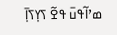ߘߴߊ߬ߟߎ߫ ߟߐ߬ ߖߌ߲ߖߊ߲߫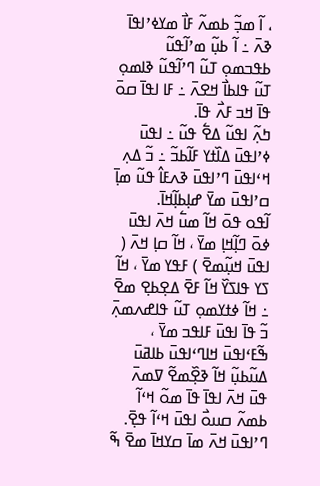، ߊ߬ ߘߏ߲߬ ߕߘߍ߬ ߓߊ߯ ߘߌߦߴߊߟߊ߫ ߢߍ߫ ߸ ߊ߬ ߕߎ߲߬ ߘߴߊ߬ߟߎ߬ ߕߟߏߘߋ߲ ߠߎ߬ ߣߴߊ߬ߟߎ߬ ߢߊߘߋ߲ ߠߎ߬ ߟߊߕߊ߯ ߞߐߍ߫ ߸ ߓߊ ߊߟߊ߫ ߛߋ߫ ߟߊ߫ ߞߏ ߓߍ߯ ߟߊ߫.
ߤߍ߲߬ ߊߟߎ߬ ߡߐ߱ ߟߎ߬ ߸ ߊߟߎ߫ ߦߴߊߟߎ߫ ߡߊ߰ߙߌ ߓߊ߬ߕߏ߬ ߸ ߏ߬ ߡߍ߲ ߞߵߊߟߎ߫ ߣߴߊߟߎ߫ ߢߍߓߊ߮ ߟߎ߬ ߘߊ߲߫ ߛߴߊߟߎ߫ ߘߌ߫ ߝߊ߲ߕߊ߲߬ߞߊ߫.
ߊ߬ߟߋ ߟߋ߫ ߞߊ߬ ߘߎ߱ ߞߍ߫ ߊߟߎ߫ ߦߋ߫ ߣߊ߲߬ߞߊ߲ ߘߌ߫ ، ߞߊ߬ ߛߊ߲ ߞߍ߫ ( ߊߟߎ߫ ߞߎ߲߬ߘߐ߫ ) ߓߟߌ ߘߌ߫ ، ߞߊ߬ ߖߌ ߟߊߖߌ߰ ߞߊ߬ ߓߐ߫ ߡߐ߲ߕߐ߲ ߘߐ߫ ߸ ߞߊ߬ ߦߙߌߘߋ߲ ߠߎ߬ ߟߊߝߍߘߍ߲߫ ߏ߬ ߟߊ߫ ߊߟߎ߫ ߓߊߟߏ ߘߌ߫ ، ߒ߬ߓߵߊߟߎ߫ ߞߊߣߵߊߟߎ߫ ߕߊߥߎ߫ ߡߎ߬ߕߎ߲߬ ߞߊ߬ ߢߐ߲߰ߘߐ߬ ߜߘߍ߫ ߟߎ߫ ߞߍ߫ ߊߟߊ߫ ߟߊ߫ ߘߋ߬ ߞߵߊ߬ ߕߘߍ߬ ߛߎߋ߯ ߊߟߎ߫ ߞߵߊ߬ ߟߐ߲߫.
ߣߴߊߟߎ߫ ߞߍ߫ ߘߊ߫ ߛߌߞߊ߫ ߘߐ߫ ߒ߬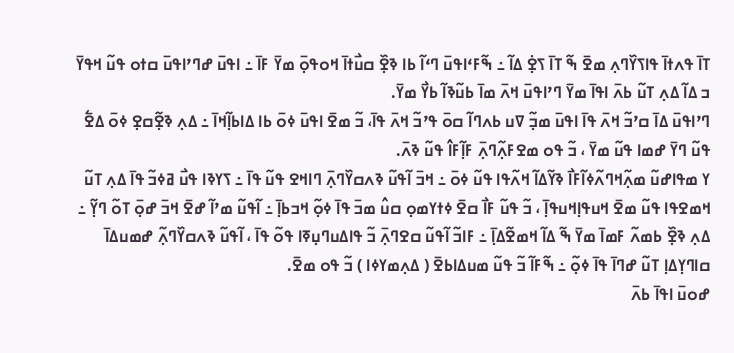ߠߊ߫ ߟߍߙߊ߫ ߟߊߖߌ߰ߣߍ߲ ߘߐ߫ ߒ߬ ߠߊ߫ ߖߐ߲߭ ߡߊ߬ ߸ ߒ߬ߓߵߊߟߎ߫ ߣߵߊ߬ ߕߊ ߢߐ߲߰ ߛߎ߯ߙߊ߫ ߞߋߟߋ߲߫ ߘߌ߫ ߓߊ߫ ߸ ߊߟߎ߫ ߝߣߴߊߟߎ߫ ߛߙߋ ߟߎ߬ ߞߟߌ߫ ߏ ߡߊ߬ ߡߍ߲ ߠߎ߬ ߕߍ߫ ߊߟߊ߫ ߘߌ߫ ߣߴߊߟߎ߫ ߞߍ߫ ߘߊ߫ ߕߎ߬ߢߊ߬ ߕߌ߯ ߘߌ߫.
ߣߴߊߟߎ߫ ߡߊ߫ ߛߴߏ߬ ߞߍ߫ ߟߊ߫ ߊߟߎ߫ ߘߏ߲߬ ߜߎ ߕߍߣߊ߬ ߛߋ߫ ߟߴߏ߬ ߞߍ߫ ߟߊ߫، ߏ߬ ߘߐ߫ ߊߟߎ߫ ߦߋ߫ ߕߊ ߡߊߕߊ߲߬ߞߊ߫ ߸ ߡߍ߲ ߢߐ߲߬ߛߐ߲ ߦߋ߫ ߡߐ߱ ߟߎ߬ ߣߌ߫ ߝߘߊ ߟߎ߬ ߘߌ߫ ، ߏ߬ ߟߋ ߘߐߓߍ߲߬ߣߍ߲߫ ߓߊ߲߬ߓߊ߮ ߟߎ߬ ߢߍ߫.
ߌ ߘߟߊߝߎ߬ ߘߍ߲߬ߞߣߍ߬ߦߊ߬ߓߊ߯ ߢߌ߬ߡߊ߬ ߞߍ߬ߟߊ ߟߎ߬ ߦߋ߫ ߸ ߞߏ߫ ߊ߬ߟߎ߬ ߢߍߛߌ߰ߣߍ߲߫ ߣߊߞߐ ߟߎ߬ ߟߊ߫ ߸ ߖߌߢߊ ߟߎ߯ ߥߦߏ߬ ߟߊ߫ ߡߍ߲ ߠߎ߬ ߞߘߐߟߊ ߟߎ߬ ߘߐ߫ ߞߎߟߊ߲ߞߎߟߊ߲߫ ، ߏ߬ ߟߎ߬ ߓߊ߯ ߛߐ߫ ߦߙߌߘߋ߲ ߛߎ߮ ߘߏ߫ ߟߊ߫ ߦߋ߲߬ ߞߏߕߊ߲߫ ߸ ߊ߬ߟߎ߬ ߘߴߊ߬ ߝߐ߫ ߞߏ߫ ߝߋ߲߫ ߠߋ߬ ߣߌ߲߬ ߸ ߡߍ߲ ߢߐ߲߰ ߕߘߍ߬ ߓߘߊ߫ ߘߌ߫ ߒ߬ ߡߊ߬ ߞߘߐ߬ߡߊ߲߫ ߸ ߓߊߏ߬ ߊ߬ߟߎ߬ ߛߐߣߍ߲߫ ߏ߬ ߟߊߡߎߣߎ߲ߧߊ ߟߋ߬ ߟߊ߫ ، ߊ߬ߟߎ߬ ߢߍߛߌ߰ߣߍ߲߬ ߝߘߎߡߊ߫ ߛߊߣߌ߲ߡߊ߲ ߠߎ߬ ߝߣߊ߫ ߟߊ߫ ߦߋ߲߬ ߸ ߒ߬ߓߊ߬ ߏ߬ ߟߎ߬ ߘߎߡߊߕߐ߫ ( ߡߍ߲ߘߌߦߊ ) ߏ߬ ߟߋ ߘߐ߫.
ߝߋߎ߫ ߊߟߊ߫ ߕߍ߫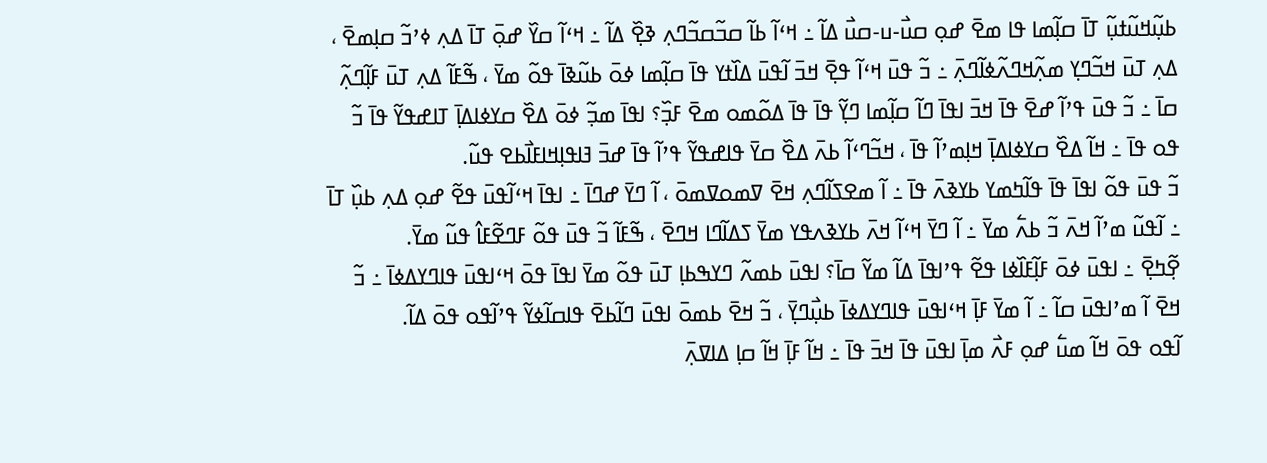ߕߎ߲߬ߞߎ߬ߙߎ߲߬ ߠߊ߫ ߛߊ߲߬ߘߊ ߟߊ ߘߐ߫ ߝߋ߲ ߛߎ߯-ߎ-ߛߎ߯ ߡߊ߬ ߸ ߞߵߊ߬ ߕߊ߬ ߛߏ߬ߛߏ߬ߣߍ߲ ߢߐ߲߰ ߡߊ߬ ߸ ߞߵߊ߬ ߛߌ߰ ߝߋ߲߫ ߠߊ߫ ߡߍ߲ ߦߴߏ߬ ߛߊ߲ߘߐ߫ ، ߡߍ߲ ߠߎ߫ ߞߏ߬ߣߌ߲ ߘߍ߲߬ߞߣߍ߬ߦߊ߬ߣߍ߲߫ ߸ ߏ߬ ߟߎ߫ ߞߵߊ߬ ߟߐ߲߫ ߞߏ߫ ߊ߬ߟߎ߫ ߡߊ߰ߙߌ ߟߊ߫ ߛߊ߲߬ߘߊ ߦߋ߫ ߕߎ߬ߢߊ߫ ߟߋ߬ ߘߌ߫ ، ߒ߬ߓߊ߬ ߡߍ߲ ߠߎ߫ ߓߊ߲߬ߣߍ߲߬ ߛߊ߫ ߸ ߏ߬ ߟߎ߫ ߟߴߊ߬ ߝߐ߫ ߟߊ߫ ߞߏ߫ ߊߟߊ߫ ߣߊ߬ ߛߊ߲߬ߘߊ ߣߌ߲߬ ߟߊ߫ ߟߊ߫ ߡߋ߬ߘߋ ߘߐ߫ ߓߏ߲߰؟ ߊߟߊ߫ ߘߏ߲߬ ߦߋ߫ ߡߐ߰ ߛߌߦߊߡߊ߲߫ ߠߊߝߟߌ߬ ߟߊ߫ ߏ߬ ߟߋ ߟߊ߫ ߸ ߞߊ߬ ߡߐ߰ ߛߌߦߊߡߊ߲߫ ߞߊ߲ߘߴߊ߬ ߟߊ߫ ، ߞߏ߬ߣߵߊ߬ ߕߍ߫ ߡߐ߰ ߛߌ߫ ߟߊߝߟߌ߬ ߟߴߊ߬ ߟߊ߫ ߝߏ߫ ߔߊߟߊ߲ߞߊߓߊ߯ߕߐ ߟߎ߬.
ߏ߬ ߟߎ߫ ߟߋ߬ ߊߟߊ߫ ߟߊ߫ ߟߊ߬ߤߘߌ ߕߌߢߍ߫ ߟߊ߫ ߸ ߊ߬ ߘߐߖߊ߬ߣߍ߲ ߞߐ߫ ߜߘߋߜߘߋ߫ ، ߊ߬ ߣߌ߫ ߝߣߊ߫ ߸ ߊߟߊ߫ ߞߵߊ߬ߟߎ߫ ߟߐ߬ ߝߋ߲ ߡߍ߲ ߕߎ߲߰ ߠߊ߫ ߸ ߊ߬ߟߎ߬ ߘߴߊ߬ ߞߍ߫ ߏ߬ ߕߍ߱ ߘߌ߫ ߸ ߊ߬ ߣߌ߫ ߞߵߊ߬ ߞߍ߫ ߕߌߢߍߟߌ ߘߌ߫ ߖߡߊ߬ߣߊ ߞߣߐ߫ ، ߒ߬ߓߊ߬ ߏ߬ ߟߎ߫ ߟߋ߬ ߓߣߐ߬ߓߊ߮ ߟߎ߬ ߘߌ߫.
ߐ߲߬ߤߐ߲߫ ߸ ߊߟߎ߫ ߦߋ߫ ߓߊ߲߬ߓߊ߰ߦߊ ߟߐ߬ ߟߴߊߟߊ߫ ߡߊ߬ ߘߌ߬ ߛߊ߫؟ ߊߟߎ߫ ߕߘߍ߬ ߣߌߒߕߊ߲ ߠߎ߫ ߟߋ߬ ߘߌ߫ ߊߟߊ߫ ߟߋ߫ ߞߵߊߟߎ߫ ߟߊߣߌߡߦߊ߫ ߸ ߏ߬ ߞߐ߫ ߊ߬ ߘߴߊߟߎ߫ ߛߊ߬ ߸ ߊ߬ ߘߌ߫ ߓߊ߲߫ ߞߵߊߟߎ߫ ߟߊߣߌߡߦߊ߫ ߕߎ߲߯ߣߌ߲߫ ، ߏ߬ ߞߐ߫ ߕߘߋ߫ ߊߟߎ߫ ߣߊ߬ߕߐ߫ ߟߊߛߊ߬ߦߌ߬ ߟߴߊ߬ߟߋ ߟߋ߫ ߡߊ߬.
ߊ߬ߟߋ ߟߋ߫ ߞߊ߬ ߘߎ߱ ߝߋ߲ ߓߍ߯ ߘߊ߲߫ ߊߟߎ߫ ߟߊ߫ ߞߏ߫ ߟߊ߫ ߸ ߞߊ߬ ߓߊ߲߫ ߞߊ߬ ߛߊ߲ ߡߊߜߍ߲߫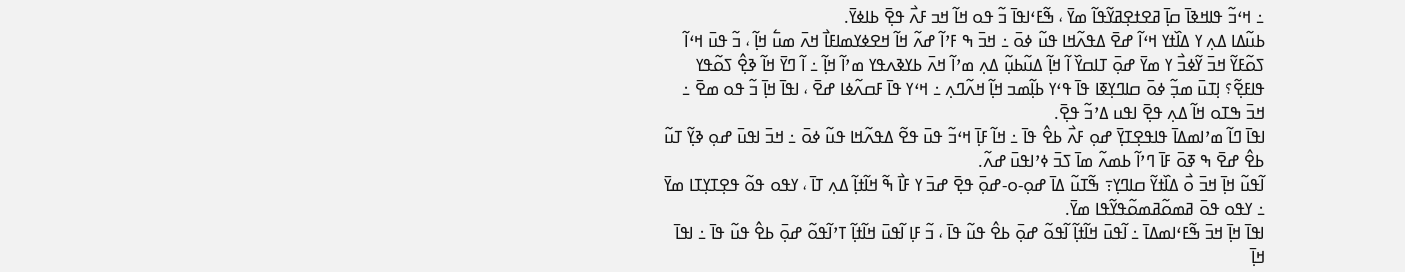߸ ߞߵߏ߬ ߟߊߞߢߊ߫ ߛߊ߲߫ ߥߐߙߐ߲ߥߌ߬ߟߊ߬ ߘߌ߫ ، ߒ߬ߓߵߊߟߊ߫ ߏ߬ ߟߋ ߞߊ߬ ߞߏ ߓߍ߯ ߟߐ߲߫ ߕߊߦߌ߫.
ߕߎ߬ߡߊ ߡߍ߲ ߌ ߡߊ߰ߙߌ ߞߵߊ߬ ߝߐ߫ ߡߟߍ߬ߞߊ ߟߎ߬ ߦߋ߫ ߸ ߞߏ߫ ߒ ߓߴߊ߬ ߝߍ߬ ߞߊ߬ ߞߐߦߌߘߊߓߊ߯ ߞߍ߫ ߘߎ߱ ߞߊ߲߬ ، ߏ߬ ߟߎ߫ ߞߵߊ߬ ߖߋ߬ߓߌ߬ ߞߏ߫ ߌ߬ߦߏ߯ ߌ ߘߌ߫ ߝߋ߲߫ ߠߊߛߌ߰ ߊ߬ ߞߊ߲߬ ߡߎ߬ߕߎ߲߬ ߡߍ߲ ߘߴߊ߬ ߞߍ߫ ߕߌߢߍߟߌ ߘߴߊ߬ ߞߊ߲߬ ߸ ߊ߬ ߣߌ߫ ߞߊ߬ ߢߐ߲߮ ߖߋ߬ߟߌ ߟߊߓߐ߲߬؟ ߊ߲ߠߎ߫ ߘߏ߲߬ ߦߋ߫ ߛߊߣߌ߲ߧߊ ߟߊ߫ ߟߵߌ ߕߊ߲߬ߘߏ ߞߊ߲߬ ߞߍ߬ߣߍ߲ ߸ ߞߵߌ ߟߊ߫ ߓߛߍ߬ߦߊ ߝߐ߫ ، ߊߟߊ߫ ߞߊ߲߫ ߏ߬ ߟߋ ߘߐ߫ ߸ ߞߏ߫ ߒߠߋ ߞߊ߬ ߡߍ߲ ߟߐ߲߫ ߊߟߎ ߡߴߏ߬ ߟߐ߲߫.
ߊߟߊ߫ ߣߊ߬ ߘߴߊߘߡߊ߫ ߟߊߟߐ߲ߠߌ߲߫ ߝߋ߲ ߓߍ߯ ߕߐ߮ ߟߊ߫ ߸ ߞߊ߬ ߓߊ߲߫ ߞߵߏ߬ ߟߎ߫ ߟߐ߬ ߡߟߍ߬ߞߊ ߟߎ߬ ߦߋ߫ ߸ ߞߏ߫ ߊߟߎ߫ ߝߋ߲ ߢߌ߲߬ ߠߎ߬ ߕߐ߮ ߝߐ߫ ߒ ߧߋ߫ ߓߊ߫ ߣߴߊ߬ ߕߘߍ߬ ߘߊ߫ ߖߏ߫ ߦߴߊߟߎ߫ ߝߍ߬.
ߊ߬ߟߎ߬ ߞߊ߲߫ ߞߏ߫ ߋ߯ ߡߊ߰ߙߌ߬ ߛߊߣߌ߲߹ ߒ߬ߠߎ߬ ߡߊ߫ ߝߋ߲-ߋ-ߝߋ߲߫ ߟߐ߲߫ ߝߏ߫ ߌ ߓߊ߯ ߒ߬ ߞߊ߬ߙߊ߲߬ ߡߍ߲ ߠߊ߫ ، ߌߟߋ ߟߋ߬ ߟߐ߲ߠߌ߲ߠߊ ߘߌ߫ ߸ ߌߟߋ ߟߋ߫ ߥߘߋ߬ߥߘߋ߬ߟߌ߬ߟߊ ߘߌ߫.
ߊߟߊ߫ ߞߊ߲߫ ߞߏ߫ ߒ߬ߓߵߊߘߡߊ߫ ߸ ߊ߬ߟߎ߫ ߞߊ߬ߙߊ߲߬ ߊ߬ߟߋ߬ ߝߋ߲߫ ߕߐ߮ ߟߎ߬ ߟߊ߫ ، ߏ߬ ߓߊ߲ ߊ߬ߟߎ߫ ߞߊ߬ߙߊ߲߬ ߠߴߊ߬ߟߋ߬ ߝߋ߲߫ ߕߐ߮ ߟߎ߬ ߟߊ߫ ߸ ߊߟߊ߫ ߞߊ߲߫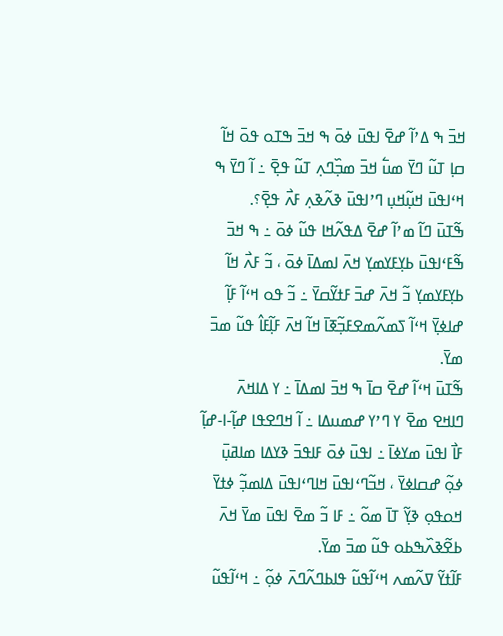ߞߏ߫ ߒ ߡߴߊ߬ ߝߐ߫ ߊߟߎ߫ ߦߋ߫ ߒ ߞߏ߫ ߒߠߋ ߟߋ߫ ߞߊ߬ ߛߊ߲ ߠߎ߬ ߣߌ߫ ߘߎ߱ ߞߏ߫ ߘߏ߲߰ߣߍ߲ ߠߎ߬ ߟߐ߲߫ ߸ ߊ߬ ߣߌ߫ ߒ ߞߵߊߟߎ߫ ߞߎ߲߬ߞߎ߲ ߣߴߊߟߎ߫ ߢߍ߬ߢߍ߲ ߓߍ߯ ߟߐ߲߫؟.
ߒ߬ߠߎ߫ ߣߊ߬ ߘߴߊ߬ ߝߐ߫ ߡߟߍ߬ߞߊ ߟߎ߬ ߦߋ߫ ߸ ߒ ߞߏ߫ ߒ߬ߓߵߊߟߎ߫ ߕߌ߲ߓߌߘߌ߲ ߞߍ߫ ߊߘߡߊ߫ ߦߋ߫ ، ߏ߬ ߓߍ߯ ߞߊ߬ ߕߌ߲ߓߌߘߌ߲ ߏ߬ ߞߍ߫ ߝߏ߫ ߓߙߌ߬ߛߌ߫ ߸ ߏ߬ ߟߋ ߞߵߊ߬ ߓߊ߲߬ ߝߊߦߌ߲߫ ߞߵߊ߬ ߖߘߍ߬ߘߐߓߏ߲߬ߧߊ߫ ߞߊ߬ ߞߍ߫ ߓߊ߲߬ߓߊ߮ ߟߎ߬ ߘߏ߫ ߘߌ߫.
ߒ߬ߠߎ߫ ߞߵߊ߬ ߝߐ߫ ߛߊ߫ ߒ ߞߏ߫ ߊߘߡߊ߫ ߸ ߌ ߡߊߞߍ߫ ߣߊߞߐ ߘߐ߫ ߌ ߣߴߌ ߝߘߎߡߊ ߸ ߊ߬ ߞߣߐߟߊ ߝߊ߲߬-ߊ-ߝߊ߲߬ ߓߊ߯ ߊߟߎ߫ ߘߌߦߊ߫ ߸ ߊߟߎ߫ ߦߋ߫ ߓߊߟߏ߫ ߢߌߡߊ ߘߊߥߎ߲߫ ߦߋ߲߬ ߝߛߊߦߌ߫ ، ߞߏ߬ߣߵߊߟߎ߫ ߞߊߣߵߊߟߎ߫ ߡߊߘߏ߲߬ ߦߙߌ߫ ߞߋߟߋ߲ ߢߌ߲߬ ߠߊ߫ ߘߋ߬ ߸ ߓߊ ߏ߬ ߘߐ߫ ߊߟߎ߫ ߘߌ߫ ߞߍ߫ ߕߐ߬ߢߍ߰ߒߕߋ ߟߎ߬ ߘߏ߫ ߘߌ߫.
ߓߊ߬ߙߌ߬ ߜߍ߬ߘߍ ߞߵߊ߬ߟߎ߬ ߟߊߕߣߍ߬ߣߍ߫ ߦߋ߲߬ ߸ ߞߵߊ߬ߟߎ߬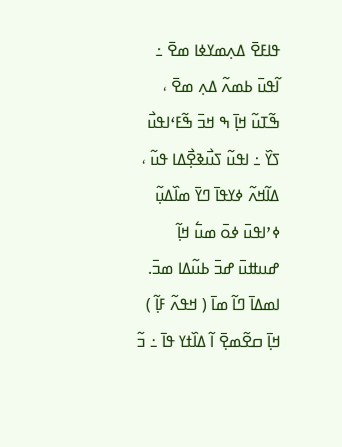ߟߊߓߐ߫ ߡߍ߲ߘߌߦߊ ߘߐ߫ ߸ ߊ߬ߟߎ߫ ߕߘߍ߬ ߡߍ߲ ߘߐ߫ ، ߒ߬ߠߎ߬ ߞߊ߲߫ ߒ ߞߏ߫ ߒ߬ߓߵߊߟߎ߯ ߖߌ߰ ߸ ߊߟߎ߬ ߖߎ߯ߢߐ߲߯ߡߊ ߟߎ߬ ، ߡߊ߬ߞߍ߬ ߦߌߟߊ߫ ߣߌ߫ ߘߊ߰ߡߎ߲߬ ߦߴߊߟߎ߫ ߦߋ߫ ߘߎ߱ ߞߊ߲߬ ߝߎߚߎ߫ ߝߏ߫ ߕߎ߬ߡߊ ߘߏ߫.
ߊߘߡߊ߫ ߣߊ߬ ߘߊ߫ ( ߞߟߍ߬ ߓߊ߲߬ ) ߞߊ߲߫ ߛߐ߬ߘߐ߲߫ ߊ߬ ߡߊ߰ߙߌ ߟߊ߫ ߸ ߏ߬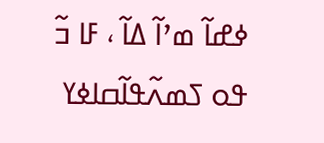ߦߝߊ߬ ߘߴߊ߬ ߡߊ߬ ، ߓߊ ߏ߬ ߟߋ ߖߘߍ߬ߟߊ߬ߛߊߦߌ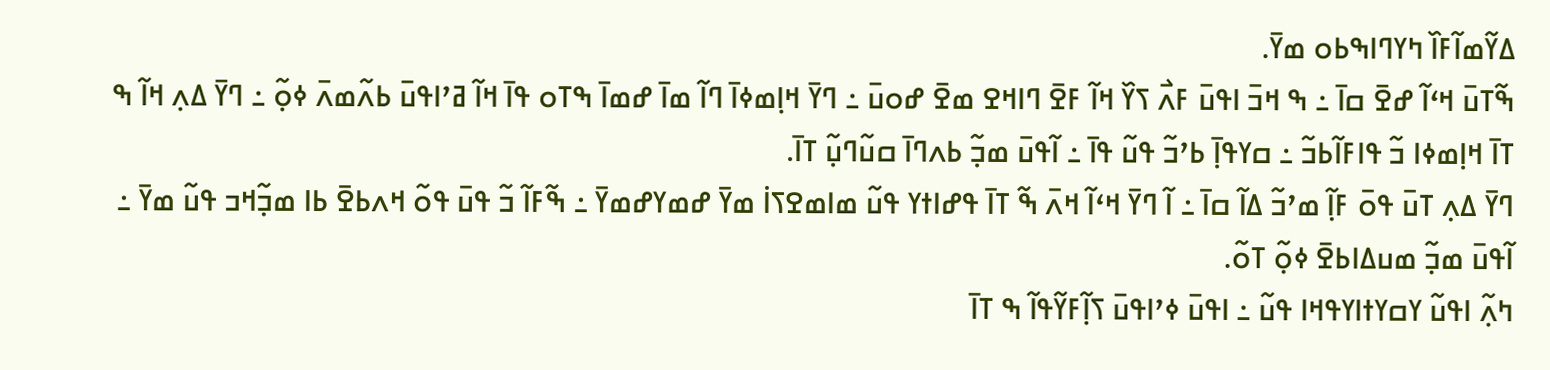ߡߌ߬ߘߊ߬ߓߊ߰ ߤߌߣߊߒߕߋ ߘߌ߫.
ߒ߬ߠߎ߫ ߞߵߊ߬ ߝߐ߫ ߛߊ߫ ߸ ߒ ߞߏ߫ ߊߟߎ߫ ߓߍ߯ ߖߌ߰ ߞߊ߬ ߓߐ߫ ߣߊߞߐ ߘߐ߫ ߝߋߎ߫ ߸ ߣߌ߫ ߞߊ߲ߘߦߊ߫ ߣߊ߬ ߘߊ߫ ߝߘߊ߫ ߒߠߋ ߟߊ߫ ߞߊ߬ ߥߴߊߟߎ߫ ߕߍ߬ߘߍ߫ ߦߋ߲߬ ߸ ߣߌ߫ ߡߍ߲ ߞߊ߬ ߒ ߠߊ߫ ߞߊ߲ߘߦߊ ߏ߬ ߟߊߓߊ߬ߕߏ߬ ߸ ߛߌߟߊ߲߫ ߕߴߏ߬ ߟߎ߬ ߟߊ߫ ߸ ߊ߬ߟߎ߫ ߘߏ߲߬ ߕߍߣߊ߫ ߛߎ߬ߣߎ߲߬ ߠߊ߫.
ߣߌ߫ ߡߍ߲ ߠߎ߫ ߟߋ߫ ߓߊ߲߬ ߘߴߏ߬ ߡߊ߬ ߛߊ߫ ߸ ߊ߬ ߣߌ߫ ߞߵߊ߬ ߞߍ߫ ߒ߬ ߠߊ߫ ߟߝߊߙߌ ߟߎ߬ ߘߊߘߐߖߊ߭ ߘߌ߫ ߝߘߌߝߘߌ߫ ߸ ߒ߬ߓߊ߬ ߏ߬ ߟߎ߫ ߟߋ߬ ߞߍߕߐ߫ ߕߊ ߘߏ߲߬ߞߏ ߟߎ߬ ߘߌ߫ ߸ ߊ߬ߟߎ߫ ߘߏ߲߬ ߘߎߡߊߕߐ߫ ߦߋ߲߬ ߠߋ߬.
ߤߍ߲߬ ߊߟߎ߬ ߌߛߌߙߊߌߟߞߊ ߟߎ߬ ߸ ߊߟߎ߫ ߦߴߊߟߎ߫ ߖߊ߲߬ߓߌ߬ߟߊ߬ ߒ ߠߊ߫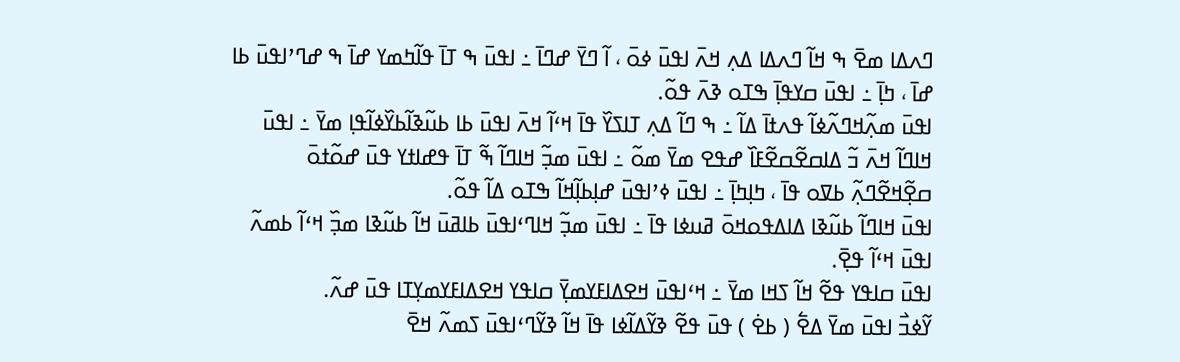ߣߍߡߊ ߘߐ߫ ߒ ߞߊ߬ ߣߍߡߊ ߡߍ߲ ߞߍ߫ ߊߟߎ߫ ߦߋ߫ ، ߊ߬ ߣߌ߫ ߝߣߊ߫ ߸ ߊߟߎ߫ ߒ ߠߊ߫ ߟߊ߬ߤߘߌ ߝߊ߫ ߒ ߝߣߴߊߟߎ߫ ߕߊ ߝߊ߫ ، ߤߊ߲߫ ߸ ߊߟߎ߫ ߛߌߟߊ߲߫ ߒߠߋ ߢߍ߫ ߟߋ߬.
ߊߟߎ߫ ߘߍ߲߬ߞߣߍ߬ߦߊ߬ ߟߍߙߊ߫ ߡߊ߬ ߸ ߒ ߣߊ߬ ߡߍ߲ ߠߊߖߌ߰ ߟߊ߫ ߞߵߊ߬ ߞߍ߫ ߊߟߎ߫ ߕߊ ߕߎ߬ߢߊ߬ߕߌ߰ߦߊ߬ߟߊ߲ ߘߌ߫ ߸ ߊߟߎ߫ ߞߊߣߊ߬ ߞߍ߫ ߏ߬ ߡߊߛߐ߬ߛߐ߬ߓߊ߰ ߝߟߐ ߘߌ߫ ߘߋ߬ ߸ ߊߟߎ߫ ߘߏ߲߬ ߞߊߣߊ߬ ߒ߬ ߠߊ߫ ߟߝߊߙߌ ߟߎ߫ ߝߋ߬ߙߋ߫ ߛߐ߲߬ߞߐ߬ߣߍ߲߬ ߕߜߋ ߟߊ߫ ، ߤߊ߲ߤߊ߲߫ ߸ ߊߟߎ߫ ߦߴߊߟߎ߫ ߝߊ߲ߕߊ߲߬ߞߊ߬ ߒߠߋ ߡߊ߬ ߟߋ߬.
ߊߟߎ߫ ߞߊߣߊ߬ ߕߎ߬ߢߊ ߡߊߡߟߋߞߋ߫ ߥߎߦߊ ߟߊ߫ ߸ ߊߟߎ߫ ߘߏ߲߬ ߞߊߣߵߊߟߎ߫ ߕߊߥߎ߫ ߞߊ߬ ߕߎ߬ߢߊ ߘߏ߲߰ ߞߵߊ߬ ߕߘߍ߬ ߊߟߎ߫ ߞߵߊ߬ ߟߐ߲߫.
ߊߟߎ߫ ߛߊߟߌ ߟߐ߬ ߞߊ߬ ߖߞߊ ߘߌ߫ ߸ ߞߵߊߟߎ߫ ߞߐߡߊߓߌߘߌ߲߫ ߛߊߟߌ ߞߐߡߊߓߌߘߌ߲ߠߊ ߟߎ߫ ߝߍ߬.
ߌ߬ߦߏ߯ ߊߟߎ߫ ߘߌ߫ ߡߐ߱ ( ߕߐ߭ ) ߟߎ߫ ߟߐ߬ ߢߌ߬ߡߊ߬ߦߊ ߟߊ߫ ߞߊ߬ ߢߌ߬ߣߵߊߟߎ߫ ߖߘߍ߬ ߞߐ߫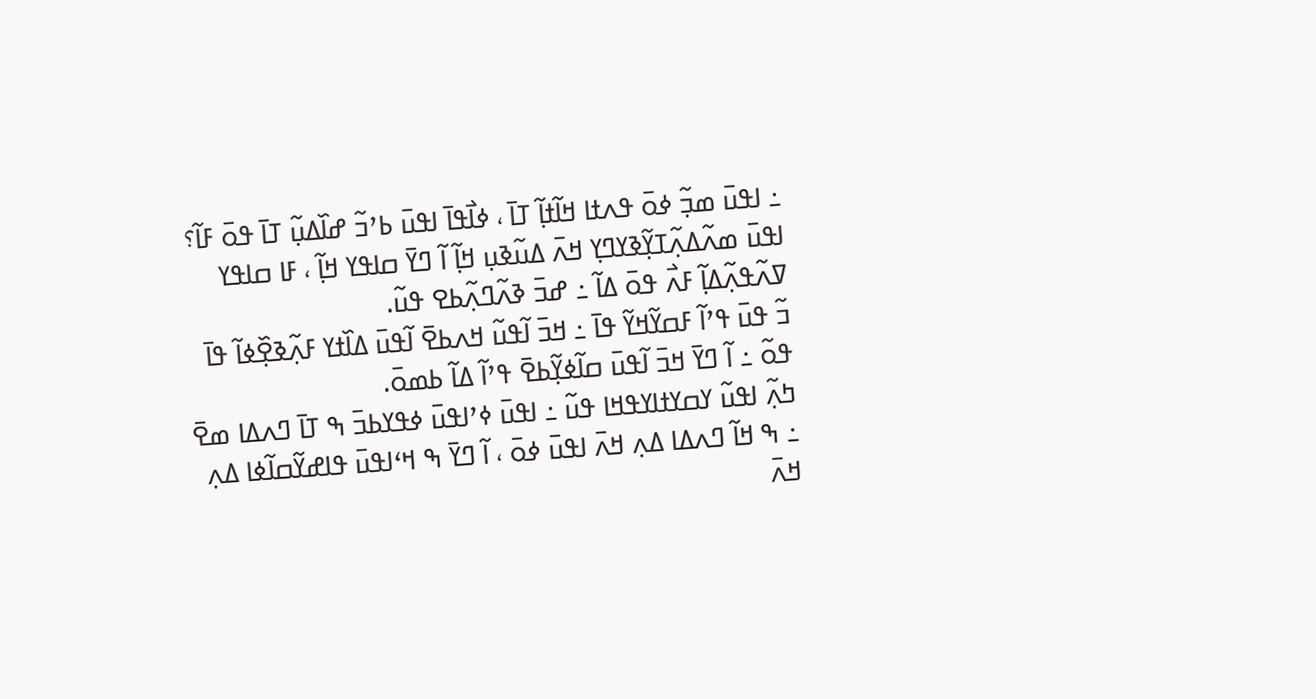߸ ߊߟߎ߫ ߘߏ߲߬ ߦߋ߫ ߟߍߙߊ ߞߊ߬ߙߊ߲߬ ߠߊ߫ ، ߦߊ߯ߟߊ߫ ߊߟߎ߫ ߕߴߏ߬ ߝߊ߰ߡߎ߲߬ ߠߊ߫ ߟߋ߫ ߓߊ߬؟
ߊߟߎ߫ ߘߍ߬ߡߍ߲߬ߠߌ߲߬ߢߌߣߌ߲ ߞߍ߫ ߡߎ߬ߢߎ߲ ߞߊ߲߬ ߊ߬ ߣߌ߫ ߛߊߟߌ ߞߊ߲߬ ، ߓߊ ߛߊߟߌ ߜߍ߬ߟߍ߲߬ߡߊ߲߬ ߓߍ߯ ߟߋ߫ ߡߊ߬ ߸ ߝߏ߫ ߢߍ߬ߣߍ߲߬ߕߐ ߟߎ߬.
ߏ߬ ߟߎ߫ ߟߴߊ߬ ߓߛߌ߬ߞߌ߬ ߟߊ߫ ߸ ߞߏ߫ ߊ߬ߟߎ߬ ߞߍߕߐ߫ ߊ߬ߟߎ߫ ߡߊ߰ߙߌ ߓߍ߲߬ߢߐ߲߰ߦߊ߬ ߟߊ߫ ߟߋ߬ ߸ ߊ߬ ߣߌ߫ ߞߏ߫ ߊ߬ߟߎ߫ ߛߊ߬ߦߌ߲߬ߕߐ߫ ߟߴߊ߬ ߡߊ߬ ߕߘߋ߫.
ߤߍ߲߬ ߊߟߎ߬ ߌߛߌߙߊߌߟߞߊ ߟߎ߬ ߸ ߊߟߎ߫ ߦߴߊߟߎ߫ ߦߟߌߕߏ߫ ߒ ߠߊ߫ ߣߍߡߊ ߘߐ߫ ߸ ߒ ߞߊ߬ ߣߍߡߊ ߡߍ߲ ߞߍ߫ ߊߟߎ߫ ߦߋ߫ ، ߊ߬ ߣߌ߫ ߒ ߞߵߊߟߎ߫ ߟߊߝߌ߬ߛߊ߬ߦߊ ߡߍ߲ ߞߍ߫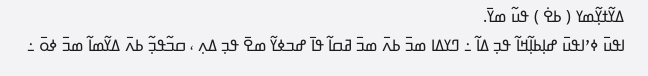ߡߌ߬ߙߌ߲߬ߘߌ ( ߕߐ߭ ) ߟߎ߬ ߘߌ߫.
ߊߟߎ߫ ߦߴߊߟߎ߫ ߝߊ߲ߕߊ߲߬ߞߊ߬ ߟߏ߲ ߡߊ߬ ߸ ߣߌߡߊ ߘߏ߫ ߕߍ߫ ߘߏ߫ ߥߛߊ߬ ߟߊ߫ ߝߏߦߌ߬ ߘߐ߫ ߟߏ߲ ߡߍ߲ ، ߛߏ߬ߟߏ߲߬ ߕߍ߫ ߡߌ߬ߘߊ߬ ߘߏ߫ ߦߋ߫ ߸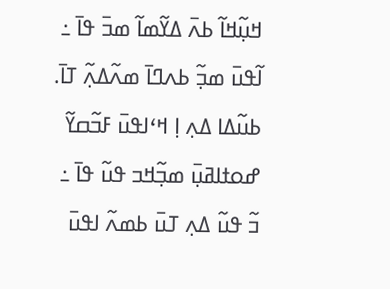ߞߎ߲߬ߞߊ߬ ߕߍ߫ ߡߌ߬ߘߊ߬ ߘߏ߫ ߟߊ߫ ߸ ߊ߬ߟߎ߫ ߘߏ߲߬ ߕߍߣߊ߫ ߘߍ߬ߡߍ߲߬ ߠߊ߫.
ߕߎ߬ߡߊ ߡߍ߲ ߊ߲ ߞߵߊߟߎ߫ ߓߏ߬ߛߌ߬ ߝߋߙߊߥߎ߲߫ ߘߏ߲߬ߞߏ ߟߎ߬ ߟߊ߫ ߸ ߏ߬ ߟߎ߬ ߡߍ߲ ߠߎ߫ ߕߘߍ߬ ߊߟߎ߫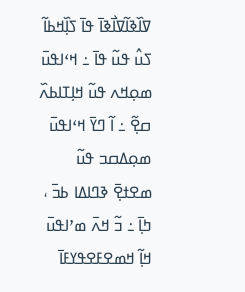ߜߊ߰ߢߊ߬ߜߊ߯ߢߊ߫ ߟߊ߫ ߖߊ߲߰ߞߕߊ߬ ߖߎ߮ ߟߎ߬ ߟߊ߫ ߸ ߞߵߊߟߎ߫ ߘߋ߲ߞߍ ߟߎ߬ ߞߊ߲ߠߊߕߍ߰ ߛߐ߲߬ ߸ ߊ߬ ߣߌ߫ ߞߵߊߟߎ߫ ߘߋ߲ߡߛߏ ߟߎ߬ ߘߐߙߐ߲߫ ߢߣߊߡߊ ߕߏ߫ ، ߤߊ߲߫ ߸ ߏ߬ ߞߍ߫ ߘߴߊߟߎ߫ ߞߊ߲߬ ߞߘߐߓߐߟߌߓߊ߫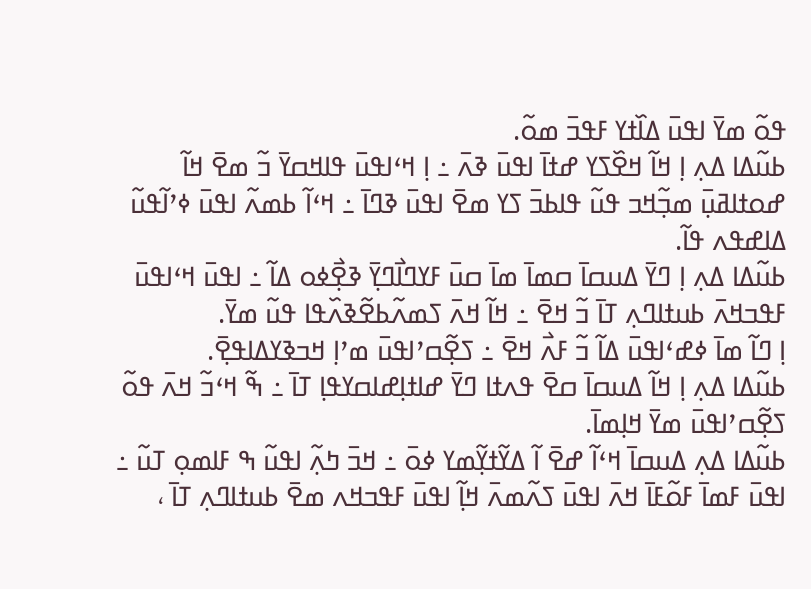ߟߋ߬ ߘߌ߫ ߊߟߎ߫ ߡߊ߰ߙߌ ߓߟߏ߫ ߘߋ߬.
ߕߎ߬ߡߊ ߡߍ߲ ߊ߲ ߞߊ߬ ߞߐ߰ߖߌ ߝߙߊ߫ ߊߟߎ߫ ߢߍ߫ ߸ ߊ߲ ߞߵߊߟߎ߫ ߟߊߞߛߌ߫ ߏ߬ ߘߐ߫ ߞߊ߬ ߝߋߙߊߥߎ߲߫ ߘߏ߲߬ߞߏ ߟߎ߬ ߟߊߕߏ߫ ߖߌ ߘߐ߫ ߊߟߎ߫ ߢߣߊ߫ ߸ ߞߵߊ߬ ߕߘߍ߬ ߊߟߎ߫ ߦߴߊ߬ߟߎ߬ ߡߊߝߟߍ ߟߊ߬.
ߕߎ߬ߡߊ ߡߍ߲ ߊ߲ ߣߌ߫ ߡߎߛߊ߫ ߛߘߊ߫ ߘߊ߫ ߛߎ߫ ߓߌߣߊ߯ߣߌ߲߫ ߢߐ߲߯ߦߋ ߡߊ߬ ߸ ߊߟߎ߫ ߞߵߊߟߎ߫ ߓߟߏߞߍ߫ ߕߎߙߊߣߍ߲ ߠߊ߫ ߏ߬ ߞߐ߫ ߸ ߞߊ߬ ߞߍ߫ ߖߘߍ߬ߕߐ߬ߢߍ߰ߟߊ ߟߎ߬ ߘߌ߫.
ߊ߲ ߣߊ߬ ߘߊ߫ ߦߝߵߊߟߎ߫ ߡߊ߬ ߏ߬ ߓߍ߯ ߞߐ߫ ߸ ߖߐ߲߬ߛߴߊߟߎ߫ ߘߴߊ߲ ߞߏߢߌߡߊߟߐ߲߫.
ߕߎ߬ߡߊ ߡߍ߲ ߊ߲ ߞߊ߬ ߡߎߛߊ߫ ߛߐ߫ ߟߍߙߊ ߣߌ߫ ߝߊߙߊ߲ߝߊߛߌߟߊ߲ ߠߊ߫ ߸ ߒ߬ ߞߵߏ߬ ߞߍ߫ ߟߋ߬ ߖߐ߲߬ߛߴߊߟߎ߫ ߘߌ߫ ߞߊ߲ߘߊ߫.
ߕߎ߬ߡߊ ߡߍ߲ ߡߎߛߊ߫ ߞߵߊ߬ ߝߐ߫ ߊ߬ ߡߌ߬ߙߌ߲߬ߘߌ ߦߋ߫ ߸ ߞߏ߫ ߤߍ߲߬ ߊߟߎ߬ ߒ ߓߊߘߋ߲ ߠߎ߬ ߸ ߊߟߎ߫ ߓߘߊ߫ ߓߋ߬ߓߊ߫ ߞߍ߫ ߊߟߎ߫ ߖߍ߬ߘߍ߫ ߞߊ߲߬ ߊߟߎ߫ ߓߟߏߞߍ ߘߐ߫ ߕߎߙߊߣߍ߲ ߠߊ߫ ،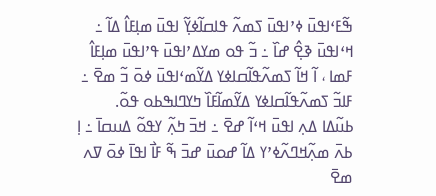ߒ߬ߓߵߊߟߎ߫ ߦߴߊߟߎ߫ ߖߘߍ߬ ߟߊߛߊ߬ߦߌ߲߬ ߊߟߎ߫ ߘߊ߲ߓߊ߮ ߡߊ߬ ߸ ߞߵߊߟߎ߫ ߢߐ߲߮ ߝߊ߰ ߸ ߏ߬ ߟߋ ߘߌߡߴߊߟߎ߫ ߟߴߊߟߎ߫ ߘߊ߲ߓߊ߮ ߓߘߊ ، ߊ߬ ߞߊ߬ ߖߘߍ߬ߟߊ߬ߛߊߦߌ ߡߌ߬ߘߵߊߟߎ߫ ߦߋ߫ ߏ߬ ߘߐ߫ ߸ ߓߊߏ߬ ߖߘߍ߬ߟߊ߬ߛߊߦߌ ߡߌ߬ߘߊ߬ߓߊ߰ ߤߌߣߊߒߕߋ ߟߋ߬.
ߕߎ߬ߡߊ ߡߍ߲ ߊߟߎ߫ ߞߵߊ߬ ߝߐ߫ ߸ ߞߏ߫ ߤߍ߲߬ ߌߟߋ߬ ߡߎߛߊ߫ ߸ ߊ߲ ߕߍ߫ ߘߍ߲߬ߞߣߍ߬ߦߴߌ ߡߊ߬ ߝߋߎ߫ ߝߏ߫ ߒ߬ ߓߊ߯ ߊߟߊ߫ ߦߋ߫ ߜߍ ߘߐ߫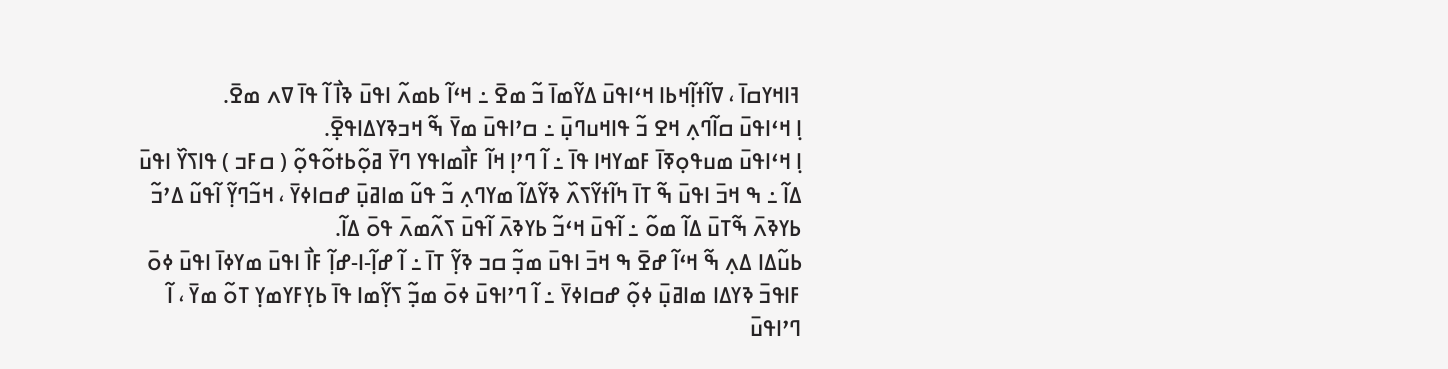ߔߊߞߌߛߊ߫ ، ߜߊ߬ߙߊ߲߬ߞߕߊ ߞߵߊߟߎ߫ ߡߌ߬ߘߊ߫ ߏ߬ ߘߐ߫ ߸ ߞߵߊ߬ ߕߘߍ߬ ߊߟߎ߫ ߢߊ߯ ߊ߬ ߟߊ߫ ߜߍ ߘߐ߫.
ߊ߲ ߞߵߊߟߎ߫ ߛߊ߬ߣߍ߲ ߞߐ ߏ߬ ߟߊߞߎߣߎ߲߫ ߸ ߛߴߊߟߎ߫ ߘߌ߫ ߒ߬ ߞߏߢߌߡߊߟߐ߲߫.
ߊ߲ ߞߵߊߟߎ߫ ߘߎߟߋ߲ߧߊ߫ ߓߘߌߞߊ ߟߊ߫ ߸ ߊ߬ ߣߴߊ߲ ߞߊ߬ ߓߊ߯ߘߊߟߌ ߣߌ߫ ߥߋ߲߬ߕߙߋ߬ߟߋ߲߬ ( ߛߓߏ ) ߟߊߖߌ߰ ߊߟߎ߫ ߡߊ߬ ߸ ߒ ߞߏ߫ ߊߟߎ߫ ߒ߬ ߠߊ߫ ߤߊ߬ߙߌ߬ߖߍ߰ ߢߌ߬ߡߊ߬ ߘߌߣߍ߲ ߏ߬ ߟߎ߬ ߘߊߥߎ߲߫ ߝߛߊߦߌ߫ ، ߞߏ߬ߣߌ߲߬ ߊ߬ߟߎ߬ ߡߴߏ߬ ߕߌߢߍ߫ ߒ߬ߠߎ߫ ߡߊ߬ ߘߋ߬ ߸ ߊ߬ߟߎ߫ ߞߵߏ߬ ߕߌߢߍ߫ ߊ߬ߟߎ߫ ߖߍ߬ߘߍ߫ ߟߋ߫ ߡߊ߬.
ߕߎ߬ߡߊ ߡߍ߲ ߒ߬ ߞߵߊ߬ ߝߐ߫ ߒ ߞߏ߫ ߊߟߎ߫ ߘߏ߲߬ ߛߏ ߢߌ߲߬ ߠߊ߫ ߸ ߊ߬ ߝߊ߲߬-ߊ-ߝߊ߲߬ ߓߊ߯ ߊߟߎ߫ ߘߌߦߊ߫ ߊߟߎ߫ ߦߋ߫ ߓߊߟߏ߫ ߢߌߡߊ ߘߊߥߎ߲߫ ߦߋ߲߬ ߝߛߊߦߌ߫ ߸ ߊ߬ ߣߴߊߟߎ߫ ߦߋ߫ ߘߏ߲߬ ߖߌ߲߬ߘߊ ߟߊ߫ ߕߌ߲ߓߌߘߌ߲ ߠߋ߬ ߘߌ߫ ، ߊ߬ ߣߴߊߟߎ߫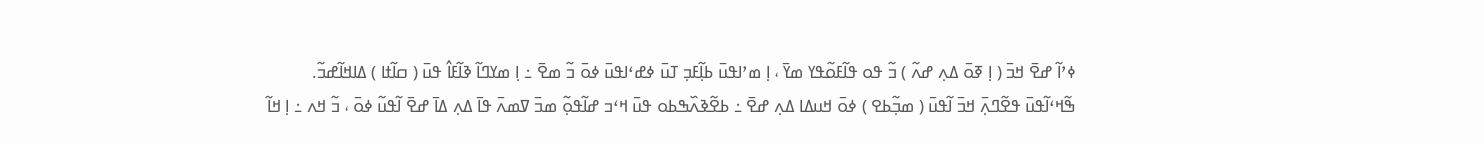ߦߴߊ߬ ߝߐ߫ ߞߏ߫ ( ߊ߲ ߧߋ߫ ߡߍ߲ ߝߍ߬ ) ߏ߬ ߟߋ ߟߊ߬ߓߋ߬ߟߌ ߘߌ߫ ، ߊ߲ ߘߴߊߟߎ߫ ߕߊ߲߬ߓߏ߲ ߠߎ߫ ߦߝߵߊߟߎ߫ ߦߋ߫ ߏ߬ ߘߐ߫ ߸ ߊ߲ ߘߌߣߊ߬ ߢߊ߬ߓߊ߮ ߟߎ߫ ( ߛߊ߬ߙߊ ) ߡߊߞߊ߬ߝߏ߬.
ߒ߬ߞߵߊ߬ߟߎ߫ ߟߐ߬ߣߍ߲߫ ߞߏ߫ ߊ߬ߟߎ߫ ( ߘߏ߲߬ߕߐ ) ߦߋ߫ ߞߎߡߊ ߡߍ߲ ߝߐ߫ ߸ ߕߐ߬ߢߍ߰ߒߕߋ ߟߎ߫ ߞߵߏ ߝߊ߬ߟߋ߲߬ ߘߏ߫ ߜߘߍ߫ ߟߊ߫ ߡߍ߲ ߡߊ߫ ߝߐ߫ ߊ߬ߟߎ߬ ߦߋ߫ ، ߏ߬ ߞߍ ߸ ߊ߲ ߞߊ߬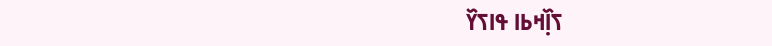ߖߊ߲߰ߞߕߊ ߟߊߖߌ߰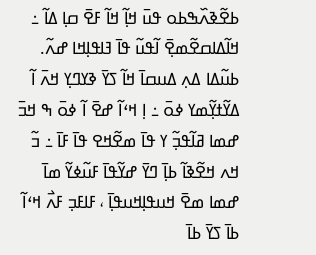ߕߐ߬ߢߍ߰ߒߕߋ ߟߎ߫ ߞߊ߲߬ ߞߊ߬ ߓߐ߫ ߛߊ߲ ߡߊ߬ ߸ ߞߊ߬ߡߊߛߐ߬ߘߐ߲߫ ߊ߬ߟߎ߬ ߟߊ߫ ߔߊߟߊ߲ߞߊ ߝߍ߬.
ߕߎ߬ߡߊ ߡߍ߲ ߡߎߛߊ߫ ߞߊ߬ ߖߌ߫ ߢߌߣߌ߲ ߞߍ߫ ߊ߬ ߡߌ߬ߙߌ߲߬ߘߌ ߦߋ߫ ߸ ߊ߲ ߞߵߊ߬ ߝߐ߫ ߊ߬ ߦߋ߫ ߒ ߞߏ߫ ߝߘߊ ߥߊ߬ߟߏ߲߬ ߌ ߟߊ߫ ߘߐ߬ߞߐ ߟߊ߫ ߓߊ߫ ߸ ߏ߬ ߞߍ ߞߐ߬ߢߊ߬ ߕߊ߲߫ ߣߌ߫ ߝߌ߬ߟߊ߫ ߓߎ߬ߦߌ߬ ߘߊ߫ ߝߘߊ ߘߐ߫ ߞߎߟߊ߲ߞߎߟߊ߲߫ ، ߓߊߓߏ߲ ߓߍ߯ ߞߵߊ߬ ߕߊ߫ ߖߌ߫ ߕߊ߫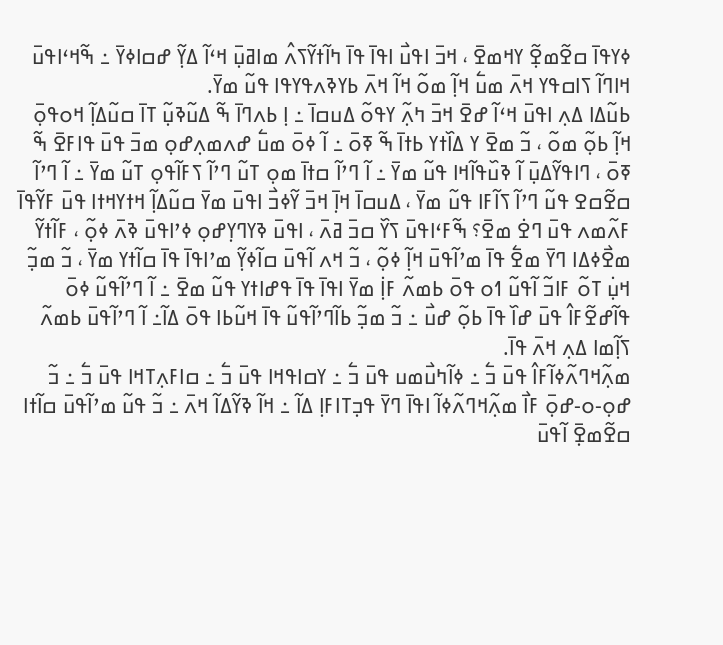ߦߌߟߊ߫ ߛߐ߬ߘߐ߲߬ ߌߞߘߐ߫ ، ߞߏ߫ ߊߟߎ߯ ߊߟߊ߫ ߟߊ߫ ߤߊ߬ߙߌ߬ߖߍ߮ ߘߊߥߎ߲߫ ߞߵߊ߬ ߡߌ߲߬ ߝߛߊߦߌ߫ ߸ ߒ߬ߞߵߊߟߎ߫ ߞߊߣߊ߬ ߖߊߛߟߌ ߞߍ߫ ߘߎ߱ ߞߊ߲߬ ߘߋ߬ ߞߊ߬ ߞߍ߫ ߕߌߢߍߟߌߟߊ ߟߎ߬ ߘߌ߫.
ߕߎ߬ߡߊ ߡߍ߲ ߊߟߎ߫ ߞߵߊ߬ ߝߐ߫ ߞߏ߫ ߤߍ߲߬ ߌߟߋ߬ ߡߎߛߊ߫ ߸ ߊ߲ ߕߍߣߊ߫ ߒ߬ ߡߎ߬ߢߎ߲߬ ߠߊ߫ ߛߎ߬ߡߊ߲߬ ߞߋߟߋ߲߫ ߞߊ߲߬ ߕߋ߲߬ ߘߋ߬ ، ߏ߬ ߘߐ߫ ߌ ߡߊ߰ߙߌ ߕߙߊ߫ ߒ߬ ߧߋ߫ ߸ ߊ߬ ߦߋ߫ ߘߎ߱ ߝߍߘߍ߲ߝߋ߲ ߘߏ߫ ߟߎ߫ ߟߊߓߐ߫ ߒ߬ ߧߋ߫ ، ߣߊߟߌ߬ߡߎ߲߫ ߊ߬ ߢߎ߰ߟߊ߬ߞߊ ߟߎ߬ ߘߌ߫ ߸ ߊ߬ ߣߴߊ߬ ߛߙߊ߫ ߘߋ߲ ߠߎ߬ ߣߴߊ߬ ߖߓߊ߬ߟߋ߲ ߠߎ߬ ߘߌ߫ ߸ ߊ߬ ߣߴߊ߬ ߛߐ߬ߛߐ ߟߎ߬ ߣߴߊ߬ ߖߊ߬ߓߊ ߟߎ߬ ߘߌ߫ ، ߡߎߛߊ߫ ߞߊ߲߫ ߞߏ߫ ߌ߬ߦߏ߯ ߊߟߎ߫ ߘߌ߫ ߛߎ߬ߡߊ߲߬ ߞߙߌߞߙߊ ߟߎ߫ ߓߌ߬ߟߊ߫ ߓߍ߬ߘߍ ߟߎ߫ ߣߐ߭ ߘߐ߫؟ ߒ߬ߓߵߊߟߎ߫ ߖߌ߰ ߛߏ߫ ߥߍ߫ ، ߊߟߎ߫ ߢߌߣߌ߲ߝߋ߲ ߦߴߊߟߎ߫ ߢߍ߫ ߦߋ߲߬ ، ߓߊ߬ߙߌ߬ ߘߐ߯ߦߡߊ ߣߌ߫ ߘߐ߱ ߟߊ߫ ߘߴߊ߬ߟߎ߫ ߞߊ߲߬ ߦߋ߲߬ ، ߏ߬ ߞߍ ߊ߬ߟߎ߫ ߛߊ߬ߦߌ߲߬ ߘߴߊߟߊ߫ ߟߊ߫ ߛߊ߬ߙߌ ߘߌ߫ ، ߏ߬ ߘߏ߲߬ ߞߎ߲߭ ߠߋ߬ ߓߊߏ߬ ߊ߬ߟߎ߬ ߗߋ ߟߋ߫ ߕߘߍ߬ ߓߊ߲߭ ߘߌ߫ ߊߟߊ߫ ߟߊ߫ ߟߝߊߙߌ ߟߎ߬ ߘߐ߫ ߸ ߊ߬ ߣߴߊ߬ߟߎ߬ ߦߋ߫ ߟߊ߬ߝߐ߬ߓߊ߮ ߟߎ߫ ߝߊ߰ ߟߊ߫ ߕߋ߲߬ ߝߎ߯ ߸ ߏ߬ ߘߏ߲߬ ߕߊ߬ߣߴߊ߬ߟߎ߬ ߟߊ߫ ߞߎ߬ߕߊ ߟߋ߫ ߡߊ߬߸ ߊ߬ ߣߴߊ߬ߟߎ߫ ߕߘߍ߬ ߖߊ߲߬ߘߊ ߡߍ߲ ߞߍ߫ ߟߊ߫.
ߘߍ߲߬ߞߣߍ߬ߦߊ߬ߓߊ߮ ߟߎ߫ ߏ߱ ߸ ߦߊ߬ߤߎ߯ߘߎ ߟߎ߫ ߏ߱ ߸ ߌߛߊߟߞߊ ߟߎ߫ ߏ߱ ߸ ߛߊߓߍ߲ߠߞߊ ߟߎ߫ ߏ߱ ߸ ߏ߬ ߝߋ߲-ߋ-ߝߋ߲߫ ߓߊ߯ ߘߍ߲߬ߞߣߍ߬ߦߊ߬ ߊߟߊ߫ ߣߌ߫ ߟߏ߲ߠߊߓߊ߲ ߡߊ߬ ߸ ߞߊ߬ ߢߌ߬ߡߊ߬ ߞߍ߫ ߸ ߏ߬ ߟߎ߬ ߘߴߊ߬ߟߎ߫ ߛߊ߬ߙߊ ߛߐ߬ߘߐ߲߫ ߊ߬ߟߎ߫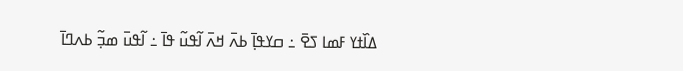ߡߊ߰ߙߌ ߓߘߊ ߖߐ߫ ߸ ߛߌߟߊ߲߫ ߕߍ߫ ߞߍ߫ ߊ߬ߟߎ߬ ߟߊ߫ ߸ ߊ߬ߟߎ߫ ߘߏ߲߬ ߕߍߣߊ߫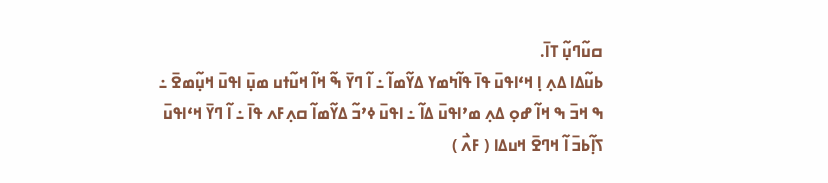ߛߎ߬ߣߎ߲߬ ߠߊ߫.
ߕߎ߬ߡߊ ߡߍ߲ ߊ߲ ߞߵߊߟߎ߫ ߟߊ߫ ߟߊ߬ߤߘߌ ߡߌ߬ߘߊ߬ ߸ ߊ߬ ߣߌ߫ ߒ߬ ߞߊ߬ ߞߎ߬ߙߎ ߘߎ߲߫ ߊߟߎ߫ ߞߎ߲߬ߘߐ߫ ߸ ߒ ߞߏ߫ ߒ ߞߊ߬ ߝߋ߲ ߡߍ߲ ߘߴߊߟߎ߫ ߡߊ߬ ߸ ߊߟߎ߫ ߦߴߏ߬ ߡߌ߬ߘߊ߬ ߛߍ߲ߓߍ ߟߊ߫ ߸ ߊ߬ ߣߌ߫ ߞߵߊߟߎ߫ ߖߊ߲߬ߕߏ߫ ߊ߬ ߞߣߐ߫ ߞߎߡߊ ( ߓߍ߯ )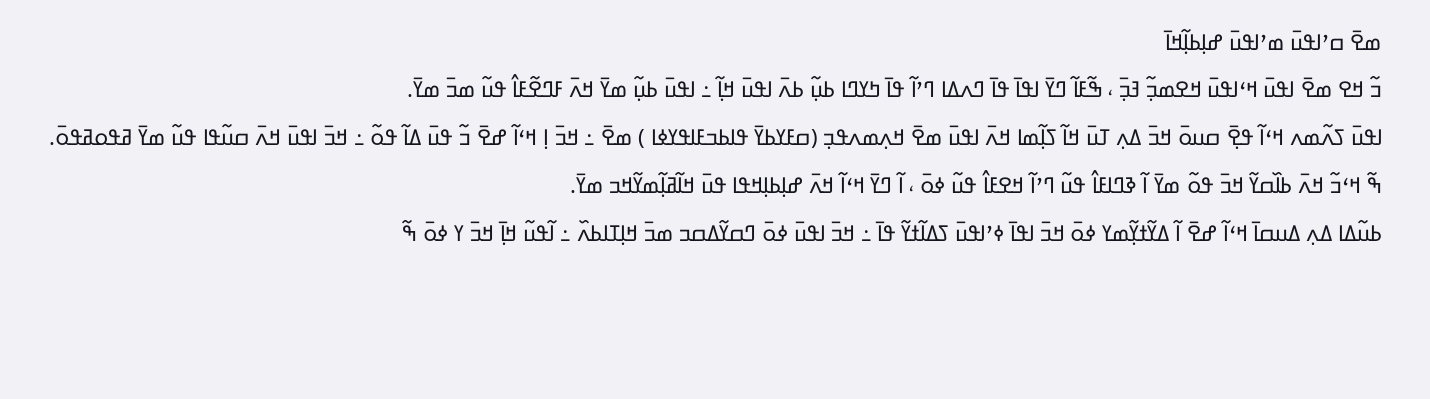ߘߐ߫ ߛߴߊߟߎ߫ ߘߴߊߟߎ߫ ߝߊ߲ߕߊ߲߬ߞߊ߫
ߏ߬ ߞߐ ߘߐ߫ ߊߟߎ߫ ߞߵߊߟߎ߫ ߞߐߘߏ߲߬ ߔߏ߲߫ ، ߒ߬ߓߊ߬ ߣߌ߫ ߊߟߊ߫ ߟߊ߫ ߣߍߡߊ ߣߴߊ߬ ߟߊ߫ ߤߌߣߊ ߕߎ߲߬ ߕߍ߫ ߊߟߎ߫ ߞߊ߲߬ ߸ ߊߟߎ߫ ߕߎ߲߬ ߘߌ߫ ߞߍ߫ ߓߣߐ߬ߓߊ߮ ߟߎ߬ ߘߏ߫ ߘߌ߫.
ߊߟߎ߫ ߖߍ߬ߘߍ ߞߵߊ߬ ߟߐ߲߫ ߛߎߋ߫ ߞߏ߫ ߡߍ߲ ߠߎ߫ ߞߊ߬ ߖߊ߲߬ߘߊ ߞߍ߫ ߊߟߎ߫ ߘߐ߫ ߞߍ߲ߘߍߟߏ߲ (ߛߓߌߕߌ߫ ߟߊߕߏߓߊߟߌߦߊ ) ߘߐ߫ ߸ ߞߏ߫ ߊ߲ ߞߵߊ߬ ߝߐ߫ ߏ߬ ߟߎ߫ ߡߊ߬ ߟߋ߬ ߸ ߞߏ߫ ߊߟߎ߫ ߞߍ߫ ߛߎ߬ߟߊ ߟߎ߬ ߘߌ߫ ߥߟߋߥߟߋ߫.
ߒ߬ ߞߵߏ߬ ߞߍ߫ ߕߊ߰ߛߌ߬ ߞߏ߫ ߟߋ߬ ߘߌ߫ ߊ߬ ߢߣߊߓߊ߮ ߟߎ߬ ߣߴߊ߬ ߞߐߓߊ߮ ߟߎ߬ ߦߋ߫ ، ߊ߬ ߣߌ߫ ߞߵߊ߬ ߞߍ߫ ߝߊ߲ߕߊ߲ߞߟߊ ߟߎ߫ ߞߊ߬ߥߊ߲߬ߘߌ߬ߞߏ ߘߌ߫.
ߕߎ߬ߡߊ ߡߍ߲ ߡߎߛߊ߫ ߞߵߊ߬ ߝߐ߫ ߊ߬ ߡߌ߬ߙߌ߲߬ߘߌ ߦߋ߫ ߞߏ߫ ߊߟߊ߫ ߦߴߊߟߎ߫ ߖߡߊ߬ߙߌ߬ ߟߊ߫ ߸ ߞߏ߫ ߊߟߎ߫ ߦߋ߫ ߣߛߌ߬ߡߛߏ ߘߏ߫ ߞߊ߲ߠߊߕߍ߰ ߸ ߊ߬ߟߎ߬ ߞߊ߲߫ ߞߏ߫ ߌ ߦߋ߫ ߒ߬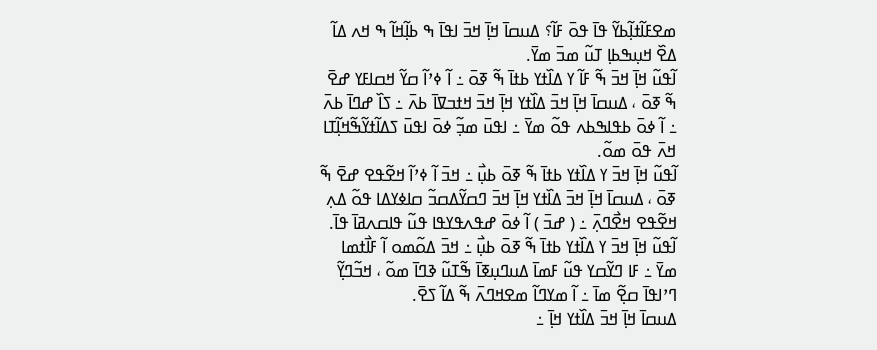ߘߐߓߊ߬ߙߊ߲߬ߕߌ߬ ߟߊ߫ ߟߋ߫ ߓߊ߬؟ ߡߎߛߊ߫ ߞߊ߲߫ ߞߏ߫ ߊߟߊ߫ ߒ ߕߊ߲߬ߞߊ߬ ߒ ߞߍ ߡߊ߬ ߡߐ߰ ߞߎ߲ߒߕߊ߲ ߠߎ߬ ߘߏ߫ ߘߌ߫.
ߊ߬ߟߎ߬ ߞߊ߲߫ ߞߏ߫ ߒ߬ ߓߊ߬ ߌ ߡߊ߰ߙߌ ߕߙߊ߫ ߒ߬ ߧߋ߫ ߸ ߊ߬ ߦߴߊ߬ ߛߌ߬ ߞߛߊߓߌ ߝߐ߫ ߒ߬ ߧߋ߫ ، ߡߎߛߊ߫ ߞߊ߲߫ ߞߏ߫ ߡߊ߰ߙߌ ߞߊ߲߫ ߞߏ߫ ߞߙߏߜߊ߫ ߕߍ߫ ߸ ߖߊ߰ ߝߣߊ߫ ߕߍ߫ ߸ ߊ߬ ߦߋ߫ ߕߟߊߒߕߍ ߟߋ߬ ߘߌ߫ ߸ ߊߟߎ߫ ߘߏ߲߬ ߦߋ߫ ߊߟߎ߫ ߖߡߊ߬ߙߌ߬ߒ߬ߞߊ߲߬ߠߊ ߞߍ߫ ߟߋ߫ ߘߋ߬.
ߊ߬ߟߎ߬ ߞߊ߲߫ ߞߏ߫ ߌ ߡߊ߰ߙߌ ߕߙߊ߫ ߒ߬ ߧߋ߫ ߕߎ߲߯ ߸ ߞߏ߫ ߊ߬ ߦߴߊ߬ ߞߐ߬ߟߐ ߝߐ߫ ߒ߬ ߧߋ߫ ، ߡߎߛߊ߫ ߞߊ߲߫ ߞߏ߫ ߡߊ߰ߙߌ ߞߊ߲߫ ߞߏ߫ ߣߛߌ߬ߡߛߏ߬ ߛߊߦߌߡߊ ߟߋ߬ ߡߍ߲ ߞߐ߬ߟߐ ߞߐ߯ߣߍ߲߫ ߸ ( ߝߏ߫ ) ߊ߬ ߦߋ߫ ߝߟߍߟߌߟߊ ߟߎ߬ ߟߊߛߍߥߊ߫ ߟߊ߫.
ߊ߬ߟߎ߬ ߞߊ߲߫ ߞߏ߫ ߌ ߡߊ߰ߙߌ ߕߙߊ߫ ߒ߬ ߧߋ߫ ߕߎ߲߯ ߸ ߞߏ߫ ߡߋ߬ߘߋ ߊ߬ ߓߊ߯ߙߘߊ ߘߌ߫ ߸ ߓߊ ߣߌ߬ߛߌ ߟߎ߬ ߓߘߊ߫ ߡߎߣߎ߲ߧߊ߫ ߒ߬ߠߎ߬ ߢߣߊ߫ ߘߋ߬ ، ߞߏ߬ߣߌ߲߬ ߣߴߊߟߊ߫ ߛߐ߲߬ ߘߊ߫ ߸ ߊ߬ ߘߌߣߊ߬ ߘߐߞߣߍ߫ ߒ߬ ߡߊ߬ ߖߐ߫.
ߡߎߛߊ߫ ߞߊ߲߫ ߞߏ߫ ߡߊ߰ߙߌ ߞߊ߲߫ ߸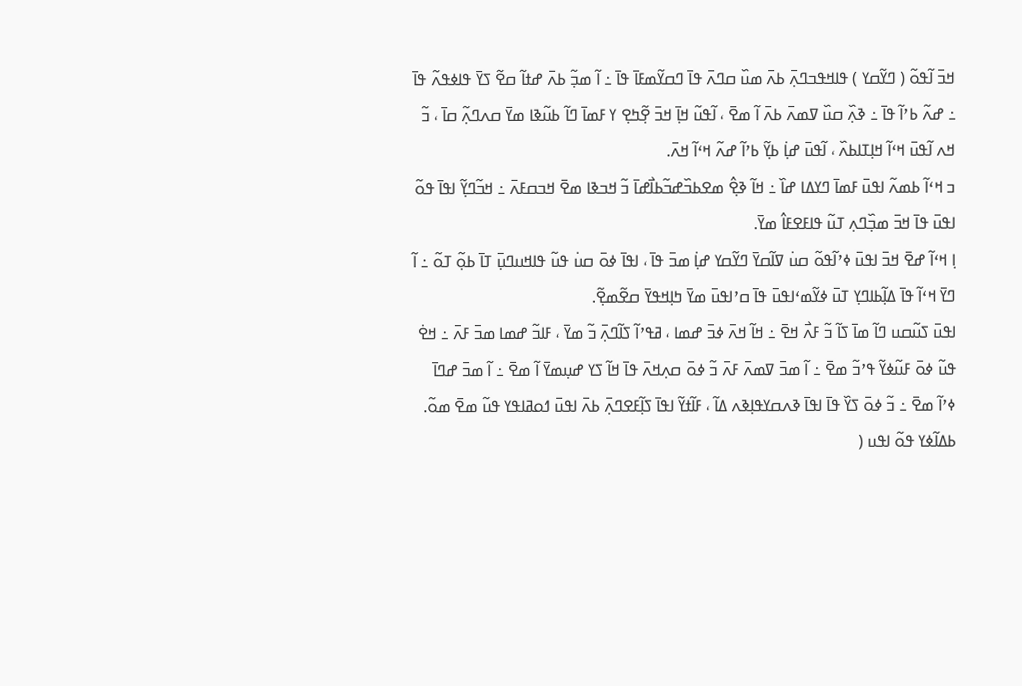ߞߏ߫ ߊ߬ߟߋ߬ ( ߣߌ߬ߛߌ ) ߟߊߞߟߏߣߍ߲߫ ߕߍ߫ ߘߎ߰ ߛߣߍ߫ ߟߊ߫ ߣߛߌ߬ߘߓߊ߫ ߟߊ߫ ߸ ߊ߬ ߘߏ߲߬ ߕߍ߫ ߝߙߊ߬ ߛߐ߬ ߖߌ߫ ߟߊߦߟߍ߬ ߟߊ߫ ߸ ߝߍ߬ ߕߴߊ߬ ߟߊ߫ ߸ ߢߍ߲߰ ߛߎ߰ ߜߘߍ߫ ߕߍ߫ ߊ߬ ߘߐ߫ ، ߊ߬ߟߎ߬ ߞߊ߲߫ ߞߏ߫ ߐ߲߬ߤߐ߲ ߌ ߓߘߊ߫ ߣߊ߬ ߕߎ߬ߢߊ ߘߌ߫ ߛߍߣߍ߲߬ ߛߊ߫ ، ߏ߬ ߞߍ ߊ߬ߟߎ߫ ߞߵߊ߬ ߞߊ߲ߠߊߕߍ߰ ، ߊ߬ߟߎ߫ ߝߊ߲߭ ߕߌ߲߬ ߕߴߊ߬ ߝߍ߬ ߞߵߊ߬ ߞߍ߫.
ߏ ߞߵߊ߬ ߕߘߍ߬ ߊߟߎ߫ ߓߘߊ߫ ߣߌߡߊ ߝߊ߰ ߸ ߞߊ߬ ߢߐ߲߮ ߘߐߕߏ߰ߝߏ߬ߕߊ߯ߝߊ߫ ߏ߬ ߞߏߢߊ ߘߐ߫ ߞߏߛߓߍ߫ ߸ ߞߏ߬ߣߌ߲߬ ߊߟߊ߫ ߟߋ߬ ߊߟߎ߫ ߟߊ߫ ߞߏ߫ ߘߏ߲߰ߣߍ߲ ߠߎ߬ ߟߊߓߐߓߊ߮ ߘߌ߫.
ߊ߲ ߞߵߊ߬ ߝߐ߫ ߞߏ߫ ߊߟߎ߫ ߦߴߊ߬ߟߋ߬ ߛߎ߭ ߜߊ߬ߛߌ߫ ߣߌ߬ߛߌ ߝߊ߲߭ ߘߏ߫ ߟߊ߫ ، ߊߟߊ߫ ߦߋ߫ ߛߎ߭ ߟߎ߬ ߟߊߞߎߣߎ߲߫ ߠߊ߫ ߕߋ߲߬ ߠߋ߬ ߸ ߊ߬ ߣߌ߫ ߞߵߊ߬ ߟߊ߫ ߡߊ߲߬ߕߊߣߌ߲ ߠߎ߫ ߦߌ߬ߘߵߊߟߎ߫ ߟߊ߫ ߛߴߊߟߎ߫ ߘߌ߫ ߤߊ߲ߞߟߌ߫ ߛߐ߬ߘߐ߲߬.
ߊߟߎ߫ ߖߎ߬ߛߎ ߣߊ߬ ߘߊ߫ ߖߊ߬ ߏ߬ ߓߍ߯ ߞߐ߫ ߸ ߞߊ߬ ߞߍ߫ ߦߏ߫ ߝߘߊ ، ߥߟߴߊ߬ ߖߊ߬ߣߍ߲߫ ߏ߬ ߘߌ߫ ، ߓߊߏ߬ ߝߘߊ ߘߏ߫ ߓߍ߫ ߸ ߞߐ߭ ߟߎ߬ ߦߋ߫ ߓߎ߬ߦߌ߬ ߟߴߏ߬ ߘߐ߫ ߸ ߊ߬ ߘߏ߫ ߜߘߍ߫ ߓߍ߫ ߏ߬ ߦߋ߫ ߛߍ߲ߞߍ߫ ߟߊ߫ ߞߊ߬ ߖߌ ߝߎ߲ߘߌ߫ ߊ߬ ߘߐ߫ ߸ ߊ߬ ߘߏ߫ ߝߣߊ߫ ߦߴߊ߬ ߘߐ߫ ߸ ߏ߬ ߦߋ߫ ߖߌ߰ ߟߊ߫ ߊߟߊ߫ ߢߍߛߌߟߊ߲ߢߍ ߡߊ߬ ، ߓߊ߬ߙߌ߬ ߊߟߊ߫ ߖߊ߲߬ߓߐߣߍ߲߫ ߕߍ߫ ߊߟߎ߫ ߗߋߥߊߟߌ ߟߎ߬ ߘߐ߫ ߘߋ߬.
ߕߡߊ߬ߦߌ ߟߋ߬ ߊߟߎ (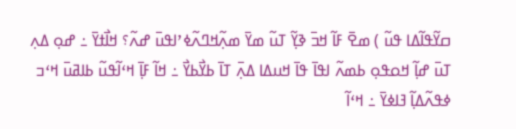ߛߌ߬ߟߊ߬ߡߊ ߟߎ߬ ) ߘߐ߫ ߓߊ߬ ߞߏ߫ ߢߌ߲߬ ߠߎ߬ ߘߌ߫ ߘߍ߲߬ߞߣߍ߬ߦߴߊߟߎ߫ ߝߍ߬؟ ߞߊ߯ߙߌ߫ ߸ ߝߋ߲ ߡߍ߲ ߠߎ߫ ߝߊ߲߬ ߞߋߟߋ߲ ߕߘߍ߬ ߊߟߊ߫ ߟߊ߫ ߞߎߡߊ ߡߍ߲߫ ߠߊ߫ ߕߌ߯ߕߌ߯ ߸ ߞߊ߬ ߓߊ߲߫ ߞߵߊ߬ߟߎ߬ ߕߊߥߎ߫ ߞߵߏ ߦߟߍ߬ߡߊ߲߬ ߔߊߦߌ߫ ߸ ߞߵߊ߬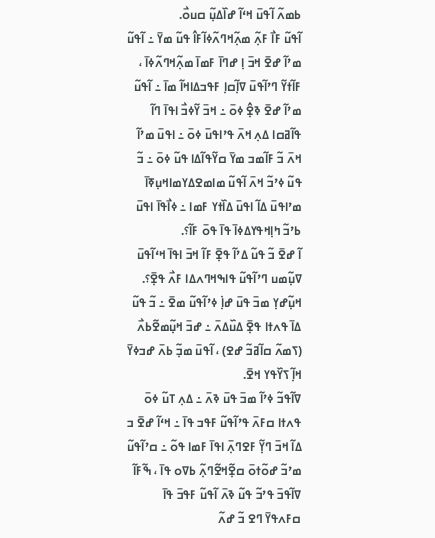ߕߘߍ߬ ߊ߬ߟߎ߫ ߞߵߊ߬ ߝߊ߰ߡߎ߲߬ ߛߎߋ߯.
ߊ߬ߟߎ߬ ߓߊ߯ ߓߍ߲߬ ߘߍ߲߬ߞߣߍ߬ߦߊ߬ߓߊ߮ ߟߎ߬ ߘߌ߫ ߸ ߊ߬ߟߎ߬ ߘߴߊ߬ ߝߐ߫ ߞߏ߫ ߊ߲ ߝߣߊ߫ ߓߘߊ߫ ߘߍ߲߬ߞߣߍ߬ߦߊ߫ ، ߓߊ߬ߙߌ߬ ߣߴߊ߬ߟߎ߫ ߜߊ߲߬ߛߊ߲ ߓߟߏߡߊߞߊ߬ ߘߊ߫ ߸ ߊ߬ߟߎ߬ ߘߴߊ߬ ߝߐ߫ ߢߐ߲߮ ߦߋ߫ ߸ ߞߏ߫ ߌ߬ߦߏ߯ ߊߟߊ߫ ߣߊ߬ ߟߊ߬ߥߛߊ ߡߍ߲ ߞߍ߫ ߟߴߊߟߎ߫ ߦߋ߫ ߸ ߊߟߎ߫ ߘߴߊ߬ ߞߍ߫ ߏ߬ ߓߊ߬ߘߏ ߘߌ߫ ߛߌ߬ߟߊ߬ߡߊ ߟߎ߬ ߦߋ߫ ߸ ߏ߬ ߟߎ߬ ߦߴߏ߬ ߞߍ߫ ߊ߬ߟߎ߬ ߘߊߘߐߡߌߘߊߞߎ߲ߧߊ߫ ߘߴߊߟߎ߫ ߡߊ߬ ߊߟߎ߫ ߡߊ߰ߙߌ ߓߘߊ ߸ ߦߊ߯ߟߊ߫ ߊߟߎ߫ ߕߴߏ߬ ߤߊ߲ߞߟߌߡߦߊ߫ ߟߊ߫ ߟߋ߫ ߓߊ߬؟.
ߊ߬ ߝߐ߫ ߏ߬ ߟߎ߬ ߡߴߊ߬ ߟߐ߲߫ ߓߊ߬ ߞߏ߫ ߊߟߊ߫ ߞߵߊ߬ߟߎ߫ ߜߎ߲߬ߘߎ ߣߴߊ߬ߟߎ߬ ߟߊߒߞߣߍߡߊ ߓߍ߯ ߟߐ߲߫؟.
ߞߎ߲߬ߝߌ߲ ߘߏ߫ ߟߎ߫ ߝߊ߲߭ ߦߴߊ߬ߟߎ߬ ߘߐ߫ ߸ ߏ߬ ߟߎ߬ ߡߊ߫ ߟߍߙߊ ߟߐ߲߫ ߡߎ߰ߡߍ߫ ߸ ߝߏ߫ ߞߎ߲߬ߘߐ߬ߕߍ߯ (ߖߘߍ߬ ߛߊ߬ߥߏ߬ ߝߐ) ، ߊ߬ߟߎ߫ ߘߏ߲߬ ߕߍ߫ ߝߏߦߌ߫ ߞߊ߲߬ ߖߌ߰ߟߌ ߞߐ߫.
ߜߊ߬ߟߏ߬ ߦߴߊ߬ ߘߏ߫ ߟߎ߫ ߢߍ߫ ߸ ߡߍ߲ ߠߎ߬ ߦߋ߫ ߟߍߙߊ ߛߓߍ߫ ߟߴߊ߬ߟߎ߬ ߓߟߏ ߟߊ߫ ߸ ߞߵߊ߬ ߝߐ߫ ߏ ߡߊ߬ ߞߏ߫ ߣߌ߲߬ ߓߐߣߍ߲߫ ߊߟߊ߫ ߓߘߊ ߟߋ߬ ߸ ߛߴߊ߬ߟߎ߬ ߘߴߏ߬ ߝߋ߬ߙߋ߫ ߛߐ߲߬ߞߐ߬ߣߍ߲߬ ߕߜߋ ߟߊ߫ ، ߒ߬ߓߊ߬ ߜߊ߬ߟߏ߫ ߟߴߏ߬ ߟߎ߬ ߢߍ߫ ߊ߬ߟߎ߬ ߓߟߏ߫ ߟߊ߫ ߛߓߍߟߌ߫ ߣߐ ߏ߬ ߝߍ߬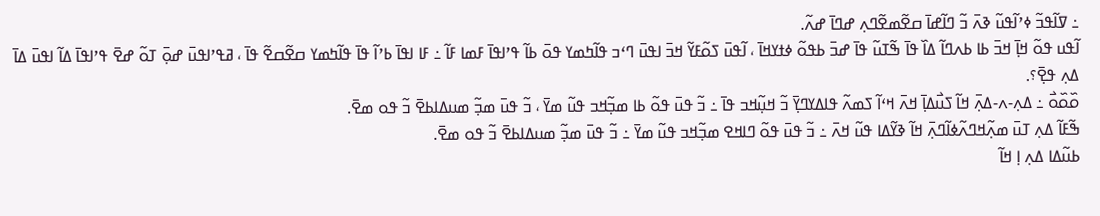߸ ߜߊ߬ߟߏ߬ ߦߴߊ߬ߟߎ߬ ߢߍ߫ ߏ߬ ߣߊ߬ߝߊ߫ ߛߐ߬ߘߐ߬ߣߍ߲ ߝߣߊ߫ ߝߍ߬.
ߊ߬ߟߎ ߟߋ߬ ߞߊ߲߫ ߞߏ߫ ߕߊ ߕߍߣߊ߬ ߡߊ߰ ߟߊ߫ ߒ߬ߠߎ߬ ߟߊ߫ ߝߏ߫ ߕߟߋ߬ ߦߙߌߞߊ߫ ، ߊ߬ߟߎ߫ ߖߋ߬ߓߌ߬ ߞߏ߫ ߊߟߎ߫ ߣߵߏ ߟߊ߬ߤߘߌ ߟߋ߫ ߕߊ߬ ߟߴߊߟߊ߫ ߓߘߊ ߓߊ߬ ߸ ߓߊ ߊߟߊ߫ ߕߴߊ߬ ߟߊ߫ ߟߊ߬ߤߘߌ ߛߐ߬ߛߐ߬ ߟߊ߫ ، ߥߟߴߊߟߎ߫ ߝߋ߲߫ ߠߋ߬ ߝߐ߫ ߟߴߊߟߊ߫ ߡߊ߬ ߊߟߎ߫ ߡߊ߫ ߡߍ߲ ߟߐ߲߫؟.
ߋ߰ߋ߰ߋ߯ ߸ ߡߍ߲-ߍ-ߡߍ߲߫ ߞߊ߬ ߖߎ߯ߡߊ߲߫ ߞߍ߫ ߞߵߊ߬ ߖߘߍ߬ ߟߊߡߌߣߌ߲߫ ߏ߬ ߞߎ߲߬ߞߏ ߟߊ߫ ߸ ߏ߬ ߟߎ߫ ߟߋ߬ ߕߊ ߘߏ߲߬ߞߏ ߟߎ߬ ߘߌ߫ ، ߏ߬ ߟߎ߫ ߘߏ߲߬ ߘߎߡߊߕߐ߫ ߏ߬ ߟߋ ߘߐ߫.
ߒ߬ߓߊ߬ ߡߍ߲ ߠߎ߫ ߘߍ߲߬ߞߣߍ߬ߦߊ߬ߣߍ߲߫ ߞߊ߬ ߢߌ߬ߡߊ ߟߎ߬ ߞߍ߫ ߸ ߏ߬ ߟߎ߫ ߟߋ߬ ߣߊߞߐ ߘߏ߲߬ߞߏ ߟߎ߬ ߘߌ߫ ߸ ߏ߬ ߟߎ߫ ߘߏ߲߬ ߘߎߡߊߕߐ߫ ߏ߬ ߟߋ ߘߐ߫.
ߕߎ߬ߡߊ ߡߍ߲ ߊ߲ ߞߊ߬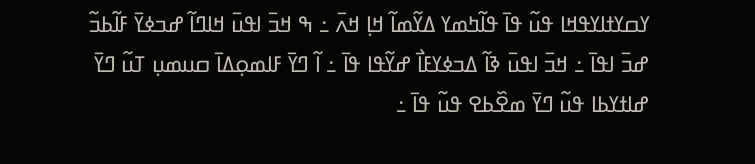ߌߛߌߙߊߌߟߞߊ ߟߎ߬ ߟߊ߫ ߟߊ߬ߤߘߌ ߡߌ߬ߘߊ߬ ߞߊ߲ ߞߍ߫ ߸ ߒ ߞߏ߫ ߊߟߎ߫ ߞߊߣߊ߬ ߝߏߦߌ߫ ߓߊ߬ߕߏ߬ ߝߏ߫ ߊߟߊ߫ ߸ ߞߏ߫ ߊߟߎ߫ ߢߊ߬ ߡߏߦߌߓߊ߯ ߝߌ߬ߟߊ ߟߊ߫ ߸ ߊ߬ ߣߌ߫ ߓߊߘߋ߲ߡߊ߫ ߛߎߘߎ߲ ߠߎ߬ ߣߌ߫ ߝߊߙߌߕߊ ߟߎ߬ ߣߌ߫ ߘߐ߰ߕߐ ߟߎ߬ ߟߊ߫ ߸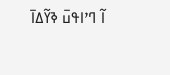ߊ߬ ߣߴߊߟߎ߫ ߢߌ߬ߡߊ߫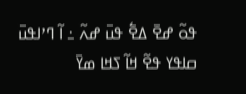ߟߋ߬ ߝߐ߫ ߡߐ߱ ߟߎ߫ ߝߍ߬ ߸ ߊ߬ ߣߴߊߟߎ߫ ߛߊߟߌ ߟߐ߬ ߞߊ߬ ߖߞߊ ߘߌ߫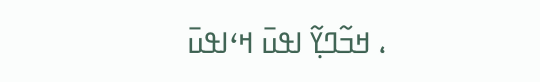، ߞߏ߬ߣߌ߲߬ ߊߟߎ߫ ߞߵߊߟߎ߫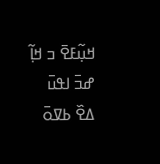ߞߎ߲߬ߓߐ߫ ߏ ߞߊ߲߬ ߝߏ߫ ߊߟߎ߫ ߡߐ߰ ߕߜߋ߫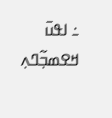߸ ߊߟߎ߫ ߞߐߘߏ߲߬ߣߍ߲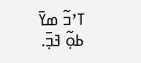ߠߴߏ߬ ߘߌ߫ ߕߋ߲߬ ߔߏ߲߫.